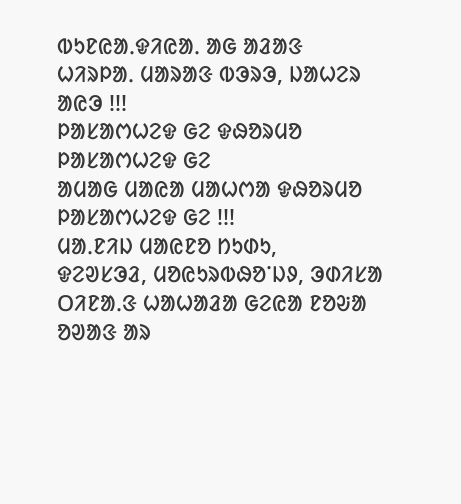ᱵᱩᱱᱭᱟᱹᱫᱤᱭᱟᱹ ᱟᱜ ᱟᱲᱟᱝ
ᱦᱤᱨᱞᱟᱹ ᱢᱟᱨᱟᱝ ᱵᱳᱨᱳ, ᱡᱟᱦᱮᱨ ᱟᱭᱳ !!!
ᱞᱟᱥᱟᱬᱦᱮᱫ ᱜᱮ ᱫᱷᱚᱨᱢᱚ ᱞᱟᱥᱟᱬᱦᱮᱫ ᱜᱮ
ᱟᱢᱟᱜ ᱢᱟᱭᱟ ᱢᱟᱦᱬᱟ ᱫᱷᱚᱨᱢᱚ ᱞᱟᱥᱟᱬᱦᱮᱫ ᱜᱮ !!!
ᱢᱟᱹᱱᱤᱡ ᱢᱟᱭᱱᱚ ᱴᱩᱰᱩ,
ᱫᱮᱣᱥᱳᱲ, ᱢᱚᱭᱩᱨᱵᱷᱚᱸᱡᱽ, ᱳᱰᱤᱥᱟ
ᱛᱤᱱᱟᱹᱝ ᱦᱟᱦᱟᱲᱟ ᱜᱮᱭᱟ ᱱᱚᱶᱟ ᱚᱣᱟᱝ ᱟᱨ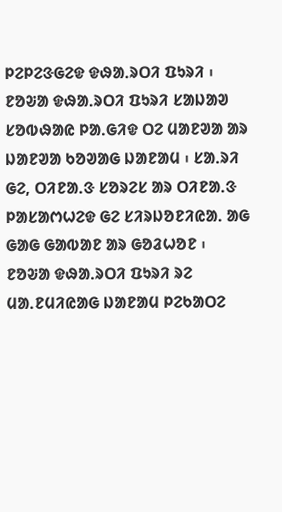ᱞᱮᱞᱮᱝᱜᱮᱫ ᱫᱷᱟᱹᱨᱛᱤ ᱯᱩᱨᱤ ᱾ ᱱᱚᱶᱟ ᱫᱷᱟᱹᱨᱛᱤ ᱯᱩᱨᱤ ᱥᱟᱡᱟᱣ ᱥᱚᱵᱷᱟᱭ ᱞᱟᱹᱜᱤᱫ ᱛᱮ ᱢᱟᱱᱣᱟ ᱟᱨ ᱡᱟᱱᱣᱟ ᱠᱚᱣᱟᱜ ᱡᱟᱱᱟᱢ ᱾ ᱥᱟᱹᱨᱤ ᱜᱮ, ᱛᱤᱱᱟᱹᱝ ᱥᱚᱨᱮᱥ ᱟᱨ ᱛᱤᱱᱟᱹᱝ ᱞᱟᱥᱟᱬᱦᱮᱫ ᱜᱮ ᱥᱤᱨᱡᱚᱱᱤᱭᱟᱹ ᱟᱜ ᱜᱟᱜ ᱜᱟᱵᱟᱱ ᱟᱨ ᱜᱚᱲᱦᱚᱱ ᱾
ᱱᱚᱶᱟ ᱫᱷᱟᱹᱨᱛᱤ ᱯᱩᱨᱤ ᱨᱮ ᱢᱟᱹᱱᱢᱤᱭᱟᱜ ᱡᱟᱱᱟᱢ ᱞᱮᱠᱟᱛᱮ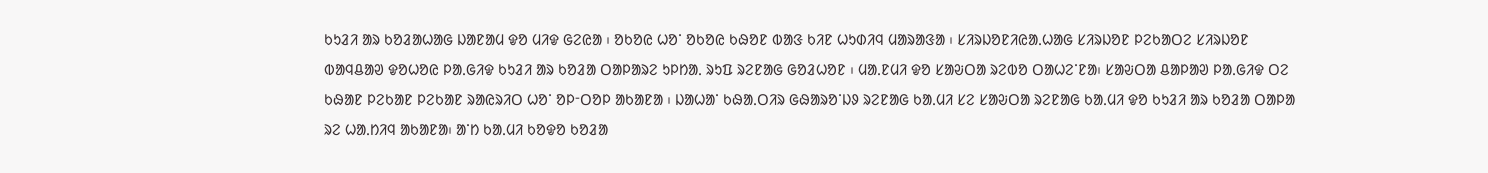ᱠᱩᱲᱤ ᱟᱨ ᱠᱚᱲᱟᱦᱟᱜ ᱡᱟᱱᱟᱢ ᱫᱚ ᱢᱤᱫ ᱜᱮᱭᱟ ᱾ ᱚᱠᱚᱭ ᱦᱚᱸ ᱚᱠᱚᱭ ᱠᱷᱚᱱ ᱵᱟᱝ ᱠᱤᱱ ᱦᱩᱰᱤᱧ ᱢᱟᱨᱟᱝᱟ ᱾ ᱥᱤᱨᱡᱚᱱᱤᱭᱟᱹᱦᱟᱜ ᱥᱤᱨᱡᱚᱱ ᱞᱮᱠᱟᱛᱮ ᱥᱤᱨᱡᱚᱱ ᱵᱟᱧᱪᱟᱣ ᱫᱚᱦᱚᱭ ᱞᱟᱹᱜᱤᱫ ᱠᱩᱲᱤ ᱟᱨ ᱠᱚᱲᱟ ᱛᱟᱞᱟᱨᱮ ᱩᱞᱴᱟᱹ ᱨᱩᱯ ᱨᱮᱱᱟᱜ ᱜᱚᱲᱦᱚᱱ ᱾ ᱢᱟᱹᱱᱢᱤ ᱫᱚ ᱥᱟᱶᱛᱟ ᱨᱮᱵᱚ ᱛᱟᱦᱮᱸᱱᱟ᱾ ᱥᱟᱶᱛᱟ ᱪᱟᱞᱟᱣ ᱞᱟᱹᱜᱤᱫ ᱛᱮ ᱠᱷᱟᱱ ᱞᱮᱠᱟᱱ ᱞᱮᱠᱟᱱ ᱨᱟᱭᱨᱤᱛ ᱦᱚᱸ ᱚᱞᱼᱛᱚᱞ ᱟᱠᱟᱱᱟ ᱾ ᱡᱟᱦᱟᱸ ᱠᱷᱟᱹᱛᱤᱨ ᱜᱷᱟᱨᱚᱸᱡᱽ ᱨᱮᱱᱟᱜ ᱠᱟᱹᱢᱤ ᱥᱮ ᱥᱟᱶᱛᱟ ᱨᱮᱱᱟᱜ ᱠᱟᱹᱢᱤ ᱫᱚ ᱠᱩᱲᱤ ᱟᱨ ᱠᱚᱲᱟ ᱛᱟᱞᱟ ᱨᱮ ᱦᱟᱹᱴᱤᱧ ᱟᱠᱟᱱᱟ᱾ ᱟᱸᱴ ᱠᱟᱹᱢᱤ ᱠᱚᱫᱚ ᱠᱚᱲᱟ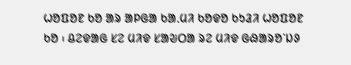ᱦᱚᱯᱚᱱ ᱠᱚ ᱟᱨ ᱟᱞᱜᱟ ᱠᱟᱹᱢᱤ ᱠᱚᱫᱚ ᱠᱩᱲᱤ ᱦᱚᱯᱚᱱ ᱠᱚ ᱾ ᱪᱮᱫᱟᱜ ᱥᱮ ᱢᱤᱫ ᱥᱟᱶᱛᱟ ᱨᱮ ᱢᱤᱫ ᱜᱷᱟᱨᱚᱸᱡᱽ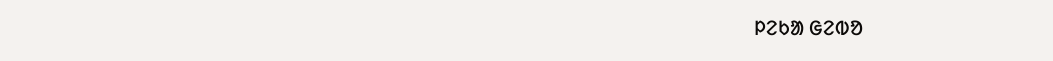ᱞᱮᱠᱟ ᱜᱮᱵᱚ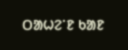ᱛᱟᱦᱮᱸᱱ ᱠᱟᱱ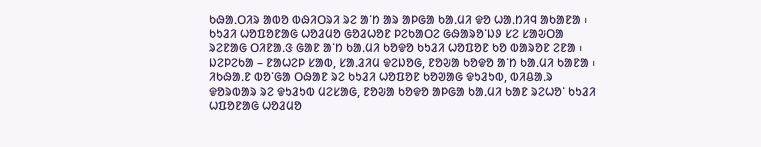ᱠᱷᱟᱹᱛᱤᱨ ᱟᱵᱚ ᱵᱷᱤᱛᱨᱤ ᱨᱮ ᱟᱸᱴ ᱟᱨ ᱟᱞᱜᱟ ᱠᱟᱹᱢᱤ ᱫᱚ ᱦᱟᱹᱴᱤᱧ ᱟᱠᱟᱱᱟ ᱾ ᱠᱩᱲᱤ ᱦᱚᱯᱚᱱᱟᱜ ᱦᱚᱲᱢᱚ ᱜᱚᱲᱦᱚᱱ ᱞᱮᱠᱟᱛᱮ ᱜᱷᱟᱨᱚᱸᱡᱽ ᱥᱮ ᱥᱟᱶᱛᱟ ᱨᱮᱱᱟᱜ ᱛᱤᱱᱟᱹᱝ ᱜᱟᱱ ᱟᱸᱴ ᱠᱟᱹᱢᱤ ᱠᱚᱫᱚ ᱠᱩᱲᱤ ᱦᱚᱯᱚᱱ ᱠᱚ ᱵᱟᱨᱚᱱ ᱮᱱᱟ ᱾ ᱡᱮᱞᱮᱠᱟ – ᱱᱟᱦᱮᱞ ᱥᱟᱵ, ᱥᱟᱹᱲᱤᱢ ᱫᱮᱡᱚᱜ, ᱱᱚᱶᱟ ᱠᱚᱫᱚ ᱟᱸᱴ ᱠᱟᱹᱢᱤ ᱠᱟᱱᱟ ᱾ ᱤᱠᱷᱟᱹᱱ ᱵᱚᱸᱜᱟ ᱛᱷᱟᱱ ᱨᱮ ᱠᱩᱲᱤ ᱦᱚᱯᱚᱱ ᱠᱚᱣᱟᱜ ᱫᱩᱲᱩᱵ, ᱵᱤᱪᱟᱹᱨ ᱫᱚᱨᱵᱟᱨ ᱨᱮ ᱫᱩᱲᱩᱵ ᱢᱮᱥᱟᱜ, ᱱᱚᱶᱟ ᱠᱚᱫᱚ ᱟᱞᱜᱟ ᱠᱟᱹᱢᱤ ᱠᱟᱱ ᱨᱮᱦᱚᱸ ᱠᱩᱲᱤ ᱦᱯᱚᱱᱟᱜ ᱦᱚᱲᱢᱚ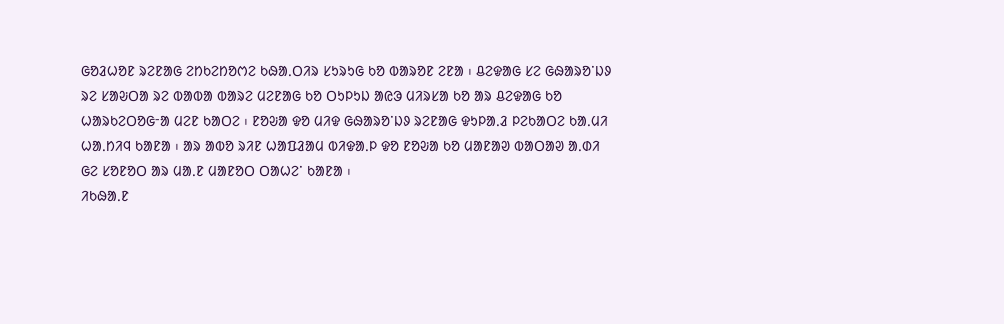ᱜᱚᱲᱦᱚᱱ ᱨᱮᱱᱟᱜ ᱮᱴᱠᱮᱴᱚᱬᱮ ᱠᱷᱟᱹᱛᱤᱨ ᱥᱩᱨᱩᱜ ᱠᱚ ᱵᱟᱨᱚᱱ ᱮᱱᱟ ᱾ ᱪᱮᱫᱟᱜ ᱥᱮ ᱜᱷᱟᱨᱚᱸᱡᱽ ᱨᱮ ᱥᱟᱶᱛᱟ ᱨᱮ ᱵᱟᱵᱟ ᱵᱟᱨᱮ ᱢᱮᱱᱟᱜ ᱠᱚ ᱛᱩᱞᱩᱡ ᱟᱭᱳ ᱢᱤᱨᱥᱟ ᱠᱚ ᱟᱨ ᱪᱮᱫᱟᱜ ᱠᱚ ᱦᱟᱨᱠᱮᱛᱚᱜᱼᱟ ᱢᱮᱱ ᱠᱟᱛᱮ ᱾ ᱱᱚᱶᱟ ᱫᱚ ᱢᱤᱫ ᱜᱷᱟᱨᱚᱸᱡᱽ ᱨᱮᱱᱟᱜ ᱫᱩᱞᱟᱹᱲ ᱞᱮᱠᱟᱛᱮ ᱠᱟᱹᱢᱤ ᱦᱟᱹᱴᱤᱧ ᱠᱟᱱᱟ ᱾ ᱟᱨ ᱟᱵᱚ ᱨᱤᱱ ᱦᱟᱯᱲᱟᱢ ᱵᱤᱫᱟᱹᱞ ᱫᱚ ᱱᱚᱶᱟ ᱠᱚ ᱢᱟᱱᱟᱣ ᱵᱟᱛᱟᱣ ᱟᱹᱰᱤ ᱜᱮ ᱥᱚᱱᱚᱛ ᱟᱨ ᱢᱟᱹᱱ ᱢᱟᱱᱚᱛ ᱛᱟᱦᱮᱸ ᱠᱟᱱᱟ ᱾
ᱤᱠᱷᱟᱹᱱ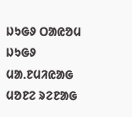ᱡᱩᱜᱽ ᱛᱟᱭᱚᱢ ᱡᱩᱜᱽ ᱢᱟᱹᱱᱢᱤᱭᱟᱜ ᱢᱚᱱᱮ ᱨᱮᱱᱟᱜ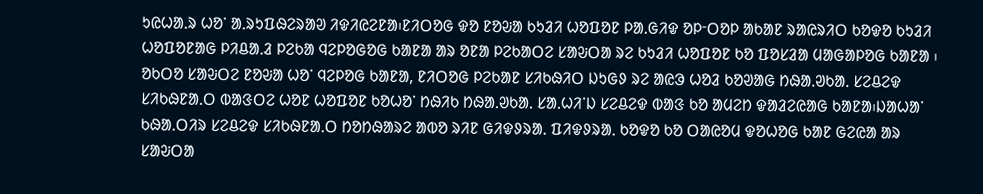ᱩᱭᱦᱟᱹᱨ ᱦᱚᱸ ᱟᱹᱨᱩᱯᱷᱮᱨᱟᱣ ᱤᱫᱤᱭᱮᱱᱟ᱾ᱱᱤᱛᱚᱜ ᱫᱚ ᱱᱚᱶᱟ ᱠᱩᱲᱤ ᱦᱚᱯᱚᱱ ᱞᱟᱹᱜᱤᱫ ᱚᱞᱼᱛᱚᱞ ᱟᱠᱟᱱ ᱨᱟᱭᱨᱤᱛ ᱠᱚᱫᱚ ᱠᱩᱲᱤ ᱦᱚᱯᱚᱱᱟᱜ ᱞᱤᱪᱟᱹᱲ ᱞᱮᱠᱟ ᱧᱮᱞᱚᱜᱚᱜ ᱠᱟᱱᱟ ᱟᱨ ᱚᱱᱟ ᱞᱮᱠᱟᱛᱮ ᱥᱟᱶᱛᱟ ᱨᱮ ᱠᱩᱲᱤ ᱦᱚᱯᱚᱱ ᱠᱚ ᱯᱚᱥᱲᱟ ᱢᱟᱜᱟᱞᱚᱜ ᱠᱟᱱᱟ ᱾ ᱚᱠᱛᱚ ᱥᱟᱶᱛᱮ ᱱᱚᱶᱟ ᱦᱚᱸ ᱧᱮᱞᱚᱜ ᱠᱟᱱᱟ, ᱱᱤᱛᱚᱜ ᱞᱮᱠᱟᱱ ᱥᱤᱠᱷᱤᱛ ᱡᱩᱜᱽ ᱨᱮ ᱟᱭᱳ ᱦᱚᱲ ᱠᱚᱣᱟᱜ ᱴᱷᱟᱹᱣᱠᱟᱹ ᱥᱮᱪᱮᱫ ᱥᱤᱠᱷᱱᱟᱹᱛ ᱵᱟᱝᱛᱮ ᱦᱚᱱ ᱦᱚᱯᱚᱱ ᱠᱚᱦᱚᱸ ᱴᱷᱤᱠ ᱴᱷᱟᱹᱣᱠᱟᱹ ᱥᱟᱹᱦᱤᱸᱡ ᱥᱮᱪᱮᱫ ᱵᱟᱝ ᱠᱚ ᱟᱢᱮᱴ ᱫᱟᱲᱮᱭᱟᱜ ᱠᱟᱱᱟ᱾ᱡᱟᱦᱟᱸ ᱠᱷᱟᱹᱛᱤᱨ ᱥᱮᱪᱮᱫ ᱥᱤᱠᱷᱱᱟᱹᱛ ᱴᱚᱴᱷᱟᱨᱮ ᱟᱵᱚ ᱨᱤᱱ ᱜᱤᱫᱽᱨᱟᱹ ᱯᱤᱫᱽᱨᱟᱹ ᱠᱚᱫᱚ ᱠᱚ ᱛᱟᱭᱚᱢ ᱫᱚᱦᱚᱜ ᱠᱟᱱ ᱜᱮᱭᱟ ᱟᱨ ᱥᱟᱶᱛᱟ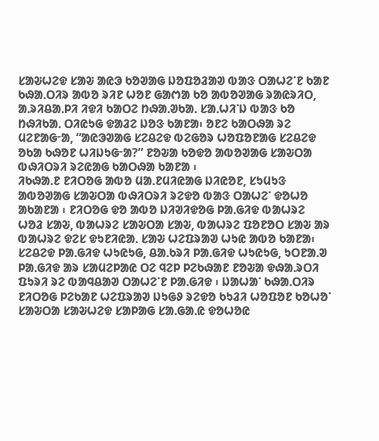ᱥᱟᱶᱦᱮᱫ ᱥᱟᱶ ᱟᱭᱳ ᱠᱚᱣᱟᱜ ᱡᱚᱯᱚᱲᱟᱣ ᱵᱟᱝ ᱛᱟᱦᱮᱸᱱ ᱠᱟᱱ ᱠᱷᱟᱹᱛᱤᱨ ᱟᱵᱚ ᱨᱤᱱ ᱦᱚᱱ ᱜᱟᱬᱟ ᱠᱚ ᱟᱵᱚᱣᱟᱜ ᱨᱟᱭᱨᱤᱛ, ᱟᱹᱨᱤᱪᱟᱹᱞᱤ ᱤᱫᱤ ᱠᱟᱛᱮ ᱴᱷᱟᱹᱣᱠᱟᱹ ᱥᱟᱹᱦᱤᱸᱡ ᱵᱟᱝ ᱠᱚ ᱴᱷᱤᱠᱟᱹ ᱛᱤᱭᱩᱜ ᱫᱟᱲᱮ ᱡᱚᱝ ᱠᱟᱱᱟ᱾ ᱚᱱᱮ ᱠᱟᱛᱷᱟ ᱨᱮ ᱢᱮᱱᱟᱜᱼᱟ, “ᱟᱭᱳᱣᱟᱜ ᱥᱮᱪᱮᱫ ᱵᱮᱜᱚᱨ ᱦᱚᱯᱚᱱᱟᱜ ᱥᱮᱪᱮᱫ ᱚᱠᱟ ᱠᱷᱚᱱ ᱦᱤᱡᱩᱜᱼᱟ?” ᱱᱚᱶᱟ ᱠᱚᱫᱚ ᱟᱵᱚᱣᱟᱜ ᱥᱟᱶᱛᱟ ᱵᱷᱤᱛᱨᱤ ᱨᱮᱭᱟᱜ ᱠᱟᱛᱷᱟ ᱠᱟᱱᱟ ᱾
ᱤᱠᱷᱟᱹᱱ ᱱᱤᱛᱚᱜ ᱟᱵᱚ ᱢᱟᱹᱱᱢᱤᱭᱟᱜ ᱡᱤᱭᱚᱱ, ᱥᱩᱢᱩᱝ ᱟᱵᱚᱣᱟᱜ ᱥᱟᱶᱛᱟ ᱵᱷᱤᱛᱨᱤ ᱨᱮᱫᱚ ᱵᱟᱝ ᱛᱟᱦᱮᱸ ᱫᱚᱦᱚ ᱟᱠᱟᱱᱟ ᱾ ᱱᱤᱛᱚᱜ ᱫᱚ ᱟᱵᱚ ᱡᱤᱣᱤᱫᱚᱜ ᱞᱟᱹᱜᱤᱫ ᱵᱟᱦᱨᱮ ᱦᱚᱲ ᱥᱟᱶ, ᱵᱟᱦᱨᱮ ᱥᱟᱶᱛᱟ ᱥᱟᱶ, ᱵᱟᱦᱨᱮ ᱯᱚᱱᱚᱛ ᱥᱟᱶ ᱟᱨ ᱵᱟᱦᱨᱮ ᱫᱮᱥ ᱫᱩᱱᱤᱭᱟᱹ ᱥᱟᱶ ᱦᱮᱯᱨᱟᱣ ᱦᱩᱭ ᱟᱵᱚ ᱠᱟᱱᱟ᱾ ᱥᱮᱪᱮᱫ ᱞᱟᱹᱜᱤᱫ ᱦᱩᱭᱩᱜ, ᱪᱟᱹᱠᱨᱤ ᱞᱟᱹᱜᱤᱫ ᱦᱩᱭᱩᱜ, ᱩᱛᱱᱟᱹᱣ ᱞᱟᱹᱜᱤᱫ ᱟᱨ ᱥᱟᱢᱮᱞᱟᱭ ᱛᱮ ᱧᱮᱞ ᱞᱮᱠᱷᱟᱱ ᱱᱚᱶᱟ ᱫᱷᱟᱹᱨᱛᱤ ᱯᱩᱨᱤ ᱨᱮ ᱵᱟᱧᱪᱟᱣ ᱛᱟᱦᱮᱸᱱ ᱞᱟᱹᱜᱤᱫ ᱾ ᱡᱟᱦᱟᱸ ᱠᱷᱟᱹᱛᱤᱨ ᱱᱤᱛᱚᱜ ᱞᱮᱠᱟᱱ ᱦᱮᱯᱨᱟᱣ ᱡᱩᱜᱽ ᱨᱮᱫᱚ ᱠᱩᱲᱤ ᱦᱚᱯᱚᱱ ᱠᱚᱦᱚᱸ ᱥᱟᱶᱛᱟ ᱥᱟᱶᱦᱮᱫ ᱥᱟᱞᱟᱜ ᱥᱟᱹᱜᱟᱹᱭ ᱫᱚᱦᱚᱭ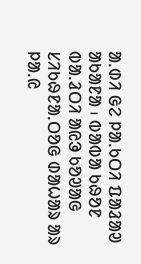ᱟᱹᱰᱤ ᱜᱮ ᱞᱟᱹᱠᱛᱤ ᱯᱟᱲᱟᱣ ᱟᱠᱟᱱᱟ ᱾ ᱵᱟᱵᱟ ᱠᱷᱚᱱ ᱵᱟᱹᱲᱛᱤ ᱟᱭᱳ ᱠᱚᱣᱟᱜ ᱥᱤᱠᱷᱱᱟᱹᱛᱚᱜ ᱰᱟᱦᱟᱨ ᱟᱨ ᱞᱟᱹᱭ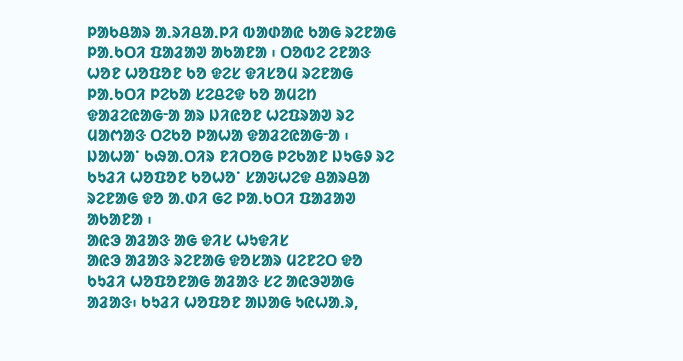ᱞᱟᱠᱪᱟᱨ ᱟᱹᱨᱤᱪᱟᱹᱞᱤ ᱵᱟᱰᱟᱭ ᱠᱟᱜ ᱨᱮᱱᱟᱜ ᱞᱟᱹᱠᱛᱤ ᱯᱟᱲᱟᱣ ᱟᱠᱟᱱᱟ ᱾ ᱛᱚᱵᱮ ᱮᱱᱟᱝ ᱦᱚᱱ ᱦᱚᱯᱚᱱ ᱠᱚ ᱫᱮᱥ ᱫᱤᱥᱚᱢ ᱨᱮᱱᱟᱜ ᱞᱟᱹᱠᱛᱤ ᱞᱮᱠᱟ ᱥᱮᱪᱮᱫ ᱠᱚ ᱟᱢᱮᱴ ᱫᱟᱲᱮᱭᱟᱜᱼᱟ ᱟᱨ ᱡᱤᱭᱚᱱ ᱦᱮᱯᱨᱟᱣ ᱨᱮ ᱢᱟᱬᱟᱝ ᱛᱮᱠᱚ ᱞᱟᱦᱟ ᱫᱟᱲᱮᱭᱟᱜᱼᱟ ᱾ ᱡᱟᱦᱟᱸ ᱠᱷᱟᱹᱛᱤᱨ ᱱᱤᱛᱚᱜ ᱞᱮᱠᱟᱱ ᱡᱩᱜᱽ ᱨᱮ ᱠᱩᱲᱤ ᱦᱚᱯᱚᱱ ᱠᱚᱦᱚᱸ ᱥᱟᱶᱦᱮᱫ ᱪᱟᱨᱪᱟ ᱨᱮᱱᱟᱜ ᱫᱚ ᱟᱹᱰᱤ ᱜᱮ ᱞᱟᱹᱠᱛᱤ ᱯᱟᱲᱟᱣ ᱟᱠᱟᱱᱟ ᱾
ᱟᱭᱳ ᱟᱲᱟᱝ ᱟᱜ ᱫᱤᱥ ᱦᱩᱫᱤᱥ
ᱟᱭᱳ ᱟᱲᱟᱝ ᱨᱮᱱᱟᱜ ᱫᱚᱥᱟᱨ ᱢᱮᱱᱮᱛ ᱫᱚ ᱠᱩᱲᱤ ᱦᱚᱯᱚᱱᱟᱜ ᱟᱲᱟᱝ ᱥᱮ ᱟᱭᱳᱣᱟᱜ ᱟᱲᱟᱝ᱾ ᱠᱩᱲᱤ ᱦᱚᱯᱚᱱ ᱟᱡᱟᱜ ᱩᱭᱦᱟᱹᱨ,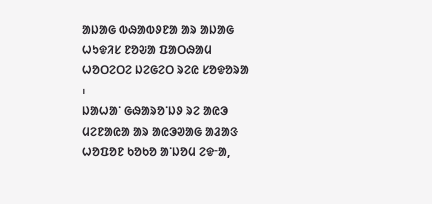ᱟᱡᱟᱜ ᱵᱷᱟᱵᱽᱱᱟ ᱟᱨ ᱟᱡᱟᱜ ᱦᱩᱫᱤᱥ ᱱᱚᱶᱟ ᱯᱟᱛᱷᱟᱢ ᱦᱚᱛᱮᱛᱮ ᱡᱮᱜᱮᱛ ᱨᱮᱭ ᱥᱚᱫᱚᱨᱟ ᱾
ᱡᱟᱦᱟᱸ ᱜᱷᱟᱨᱚᱸᱡᱽ ᱨᱮ ᱟᱭᱳ ᱢᱮᱱᱟᱭᱟ ᱟᱨ ᱟᱭᱳᱣᱟᱜ ᱟᱲᱟᱝ ᱦᱚᱯᱚᱱ ᱠᱚᱠᱚ ᱟᱸᱡᱚᱢ ᱮᱫᱼᱟ,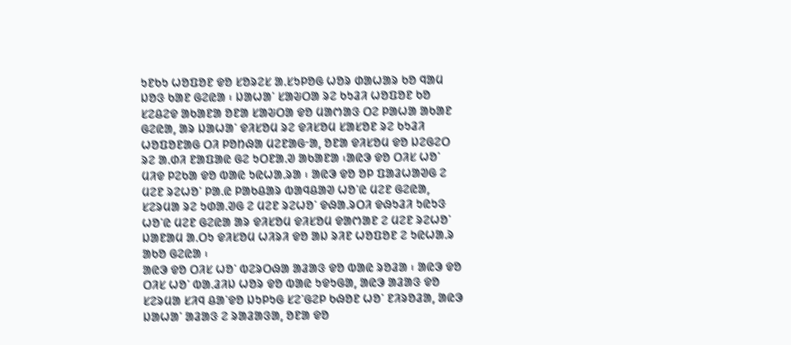ᱩᱱᱠᱩ ᱦᱚᱯᱚᱱ ᱫᱚ ᱥᱚᱨᱮᱥ ᱟᱹᱥᱩᱞᱚᱜ ᱦᱚᱨ ᱰᱟᱦᱟᱨ ᱠᱚ ᱧᱟᱢ ᱡᱚᱝ ᱠᱟᱱ ᱜᱮᱭᱟ ᱾ ᱡᱟᱦᱟᱸ ᱥᱟᱶᱛᱟ ᱨᱮ ᱠᱩᱲᱤ ᱦᱚᱯᱚᱱ ᱠᱚ ᱥᱮᱪᱮᱫ ᱟᱠᱟᱱᱟ ᱚᱱᱟ ᱥᱟᱶᱛᱟ ᱫᱚ ᱢᱟᱬᱟᱝ ᱛᱮ ᱞᱟᱦᱟ ᱟᱠᱟᱱ ᱜᱮᱭᱟ, ᱟᱨ ᱡᱟᱦᱟᱸ ᱫᱤᱥᱚᱢ ᱨᱮ ᱫᱤᱥᱚᱢ ᱥᱟᱥᱚᱱ ᱨᱮ ᱠᱩᱲᱤ ᱦᱚᱯᱚᱱᱟᱜ ᱛᱤ ᱞᱚᱴᱷᱟ ᱢᱮᱱᱟᱜᱼᱟ, ᱚᱱᱟ ᱫᱤᱥᱚᱢ ᱫᱚ ᱡᱮᱜᱮᱛ ᱨᱮ ᱟᱹᱰᱤ ᱱᱟᱯᱟᱭ ᱜᱮ ᱩᱛᱱᱟᱹᱣ ᱟᱠᱟᱱᱟ ᱾ᱟᱭᱳ ᱫᱚ ᱛᱤᱥ ᱦᱚᱸ ᱢᱤᱫ ᱞᱮᱠᱟ ᱫᱚ ᱵᱟᱭ ᱩᱭᱦᱟᱹᱨᱟ ᱾ ᱟᱭᱳ ᱫᱚ ᱚᱞ ᱯᱟᱲᱦᱟᱣᱜ ᱮ ᱢᱮᱱ ᱨᱮᱦᱚᱸ ᱞᱟᱹᱭ ᱞᱟᱠᱪᱟᱨ ᱵᱟᱧᱪᱟᱣ ᱦᱚᱸᱭ ᱢᱮᱱ ᱜᱮᱭᱟ, ᱥᱮᱨᱢᱟ ᱨᱮ ᱩᱰᱟᱹᱣᱜ ᱮ ᱢᱮᱱ ᱨᱮᱦᱚᱸ ᱫᱷᱟᱹᱨᱛᱤ ᱫᱷᱩᱲᱤ ᱩᱭᱩᱝ ᱦᱚᱸᱭ ᱢᱮᱱ ᱜᱮᱭᱟ ᱟᱨ ᱫᱤᱥᱚᱢ ᱫᱤᱥᱚᱢ ᱫᱟᱬᱟᱱ ᱮ ᱢᱮᱱ ᱨᱮᱦᱚᱸ ᱡᱟᱱᱟᱢ ᱟᱹᱛᱩ ᱫᱤᱥᱚᱢ ᱦᱤᱨᱤ ᱫᱚ ᱟᱡ ᱨᱤᱱ ᱦᱚᱯᱚᱱ ᱮ ᱩᱭᱦᱟᱹᱨ ᱟᱠᱚ ᱜᱮᱭᱟ ᱾
ᱟᱭᱳ ᱫᱚ ᱛᱤᱥ ᱦᱚᱸ ᱵᱮᱨᱛᱷᱟ ᱟᱲᱟᱝ ᱫᱚ ᱵᱟᱭ ᱨᱚᱲᱟ ᱾ ᱟᱭᱳ ᱫᱚ ᱛᱤᱥ ᱦᱚᱸ ᱵᱟᱹᱲᱤᱡ ᱦᱚᱨ ᱫᱚ ᱵᱟᱭ ᱩᱫᱩᱜᱟ, ᱟᱭᱳ ᱟᱲᱟᱝ ᱫᱚ ᱥᱮᱨᱢᱟ ᱥᱤᱧ ᱪᱟᱸᱫᱚ ᱡᱩᱞᱩᱜ ᱥᱮᱸᱜᱮᱞ ᱠᱷᱚᱱ ᱦᱚᱸ ᱱᱤᱨᱚᱲᱟ, ᱟᱭᱳ ᱡᱟᱦᱟᱸ ᱟᱲᱟᱝ ᱮ ᱨᱟᱲᱟᱝᱟ, ᱚᱱᱟ ᱫᱚ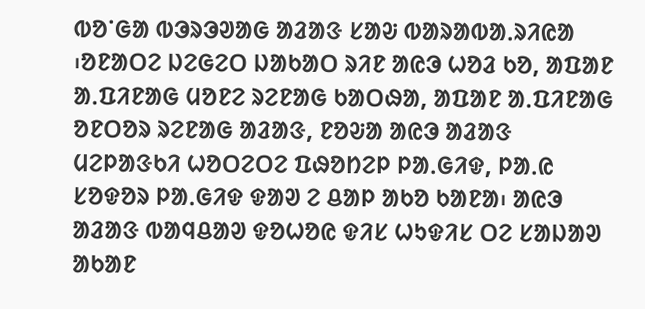ᱵᱚᱸᱜᱟ ᱵᱳᱨᱳᱣᱟᱜ ᱟᱲᱟᱝ ᱥᱟᱶ ᱵᱟᱨᱟᱵᱟᱹᱨᱤᱭᱟ ᱾ᱚᱱᱟᱛᱮ ᱡᱮᱜᱮᱛ ᱡᱟᱠᱟᱛ ᱨᱤᱱ ᱟᱭᱳ ᱦᱚᱲ ᱠᱚ, ᱟᱯᱟᱱ ᱟᱹᱯᱤᱱᱟᱜ ᱢᱚᱱᱮ ᱨᱮᱱᱟᱜ ᱠᱟᱛᱷᱟ, ᱟᱯᱟᱱ ᱟᱹᱯᱤᱱᱟᱜ ᱚᱱᱛᱚᱨ ᱨᱮᱱᱟᱜ ᱟᱲᱟᱝ, ᱱᱚᱶᱟ ᱟᱭᱳ ᱟᱲᱟᱝ ᱢᱮᱞᱟᱝᱠᱤ ᱦᱚᱛᱮᱛᱮ ᱯᱷᱚᱴᱮᱞ ᱞᱟᱹᱜᱤᱫ, ᱞᱟᱹᱭ ᱥᱚᱫᱚᱨ ᱞᱟᱹᱜᱤᱫ ᱫᱟᱣ ᱮ ᱪᱟᱞ ᱟᱠᱚ ᱠᱟᱱᱟ᱾ ᱟᱭᱳ ᱟᱲᱟᱝ ᱵᱟᱧᱪᱟᱣ ᱫᱚᱦᱚᱭ ᱫᱤᱥ ᱦᱩᱫᱤᱥ ᱛᱮ ᱥᱟᱡᱟᱣ ᱟᱠᱟᱱ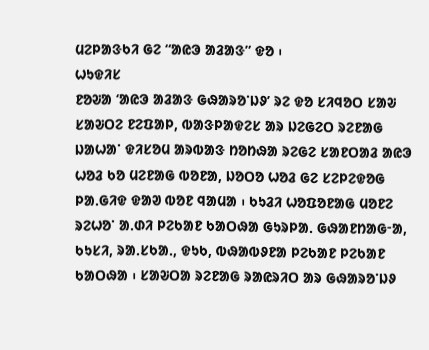ᱢᱮᱞᱟᱝᱠᱤ ᱜᱮ “ᱟᱭᱳ ᱟᱲᱟᱝ” ᱫᱚ ᱾
ᱦᱩᱫᱤᱥ
ᱱᱚᱶᱟ ‘ᱟᱭᱳ ᱟᱲᱟᱝ ᱜᱷᱟᱨᱚᱸᱡᱽ’ ᱨᱮ ᱫᱚ ᱥᱤᱧᱚᱛ ᱥᱟᱶ ᱥᱟᱶᱛᱮ ᱱᱮᱯᱟᱞ, ᱵᱟᱝᱞᱟᱫᱮᱥ ᱟᱨ ᱡᱮᱜᱮᱛ ᱨᱮᱱᱟᱜ ᱡᱟᱦᱟᱸ ᱫᱤᱥᱚᱢ ᱟᱨᱵᱟᱝ ᱴᱚᱴᱷᱟ ᱨᱮᱜᱮ ᱥᱟᱱᱛᱟᱲ ᱟᱭᱳ ᱦᱚᱲ ᱠᱚ ᱢᱮᱱᱟᱜ ᱵᱚᱱᱟ, ᱡᱚᱛᱚ ᱦᱚᱲ ᱜᱮ ᱥᱮᱞᱮᱫᱚᱜ ᱞᱟᱹᱜᱤᱫ ᱫᱟᱣ ᱵᱚᱱ ᱧᱟᱢᱟ ᱾ ᱠᱩᱲᱤ ᱦᱚᱯᱚᱱᱟᱜ ᱢᱚᱱᱮ ᱨᱮᱦᱚᱸ ᱟᱹᱰᱤ ᱞᱮᱠᱟᱱ ᱠᱟᱛᱷᱟ ᱜᱩᱨᱞᱟᱹ ᱜᱷᱟᱱᱴᱟᱜᱼᱟ, ᱠᱩᱥᱤ, ᱨᱟᱹᱥᱠᱟᱹ, ᱫᱩᱠ, ᱵᱷᱟᱵᱽᱱᱟ ᱞᱮᱠᱟᱱ ᱞᱮᱠᱟᱱ ᱠᱟᱛᱷᱟ ᱾ ᱥᱟᱶᱛᱟ ᱨᱮᱱᱟᱜ ᱨᱟᱭᱨᱤᱛ ᱟᱨ ᱜᱷᱟᱨᱚᱸᱡᱽ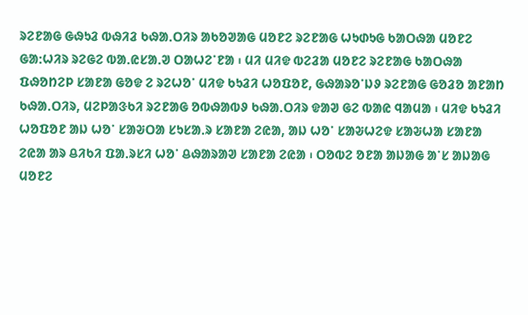ᱨᱮᱱᱟᱜ ᱜᱷᱩᱲ ᱵᱷᱤᱲ ᱠᱷᱟᱹᱛᱤᱨ ᱟᱠᱚᱣᱟᱜ ᱢᱚᱱᱮ ᱨᱮᱱᱟᱜ ᱦᱩᱰᱩᱜ ᱠᱟᱛᱷᱟ ᱢᱚᱱᱮ ᱜᱟᱺᱦᱤᱨ ᱨᱮᱜᱮ ᱵᱟᱹᱭᱥᱟᱹᱣ ᱛᱟᱦᱮᱸᱱᱟ ᱾ ᱢᱤ ᱢᱤᱫ ᱵᱮᱲᱟ ᱢᱚᱱᱮ ᱨᱮᱱᱟᱜ ᱠᱟᱛᱷᱟ ᱯᱷᱚᱴᱮᱞ ᱥᱟᱱᱟ ᱜᱚᱫ ᱮ ᱨᱮᱦᱚᱸ ᱢᱤᱫ ᱠᱩᱲᱤ ᱦᱚᱯᱚᱱ, ᱜᱷᱟᱨᱚᱸᱡᱽ ᱨᱮᱱᱟᱜ ᱜᱚᱲᱚ ᱟᱱᱟᱴ ᱠᱷᱟᱹᱛᱤᱨ, ᱢᱮᱞᱟᱝᱠᱤ ᱨᱮᱱᱟᱜ ᱚᱵᱷᱟᱵᱽ ᱠᱷᱟᱹᱛᱤᱨ ᱫᱟᱣ ᱜᱮ ᱵᱟᱭ ᱧᱟᱢᱟ ᱾ ᱢᱤᱫ ᱠᱩᱲᱤ ᱦᱚᱯᱚᱱ ᱟᱡ ᱦᱚᱸ ᱥᱟᱶᱛᱟ ᱥᱩᱥᱟᱹᱨ ᱥᱟᱱᱟ ᱮᱭᱟ, ᱟᱡ ᱦᱚᱸ ᱥᱟᱶᱦᱮᱫ ᱥᱟᱶᱦᱟ ᱥᱟᱱᱟ ᱮᱭᱟ ᱟᱨ ᱪᱤᱠᱤ ᱯᱟᱹᱨᱥᱤ ᱦᱚᱸ ᱪᱷᱟᱨᱟᱣ ᱥᱟᱱᱟ ᱮᱭᱟ ᱾ ᱛᱚᱵᱮ ᱚᱱᱟ ᱟᱡᱟᱜ ᱟᱸᱥ ᱟᱡᱟᱜ ᱢᱚᱱᱮ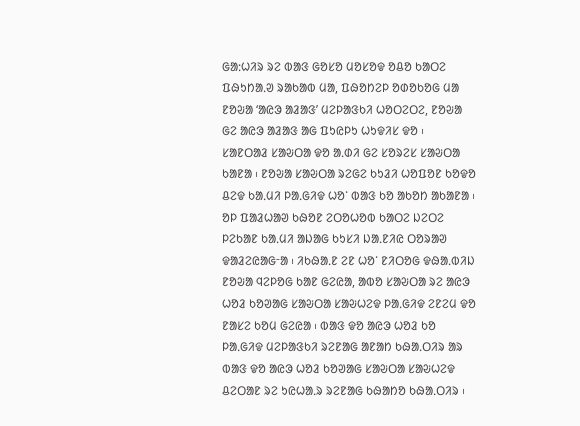ᱜᱟᱺᱦᱤᱨ ᱨᱮ ᱵᱟᱝ ᱜᱚᱥᱚ ᱢᱚᱥᱚᱫ ᱚᱪᱚ ᱠᱟᱛᱮ ᱯᱷᱩᱴᱟᱹᱣ ᱨᱟᱠᱟᱵ ᱢᱟ, ᱯᱷᱚᱴᱮᱞ ᱚᱰᱚᱠᱚᱜ ᱢᱟ ᱱᱚᱶᱟ ‘ᱟᱭᱳ ᱟᱲᱟᱝ’ ᱢᱮᱞᱟᱝᱠᱤ ᱦᱚᱛᱮᱛᱮ, ᱱᱚᱶᱟ ᱜᱮ ᱟᱭᱳ ᱟᱲᱟᱝ ᱟᱜ ᱯᱩᱭᱞᱩ ᱦᱩᱫᱤᱥ ᱫᱚ ᱾
ᱥᱟᱱᱛᱟᱲ ᱥᱟᱶᱛᱟ ᱫᱚ ᱟᱹᱰᱤ ᱜᱮ ᱥᱚᱨᱮᱥ ᱥᱟᱶᱛᱟ ᱠᱟᱱᱟ ᱾ ᱱᱚᱶᱟ ᱥᱟᱶᱛᱟ ᱨᱮᱜᱮ ᱠᱩᱲᱤ ᱦᱚᱯᱚᱱ ᱠᱚᱫᱚ ᱪᱮᱫ ᱠᱟᱹᱢᱤ ᱞᱟᱹᱜᱤᱫ ᱦᱚᱸ ᱵᱟᱝ ᱠᱚ ᱟᱠᱚᱴ ᱟᱠᱟᱱᱟ ᱾ ᱚᱞ ᱯᱟᱲᱦᱟᱣ ᱠᱷᱚᱱ ᱮᱛᱚᱦᱚᱵ ᱠᱟᱛᱮ ᱡᱮᱛᱮ ᱞᱮᱠᱟᱱ ᱠᱟᱹᱢᱤ ᱟᱡᱟᱜ ᱠᱩᱥᱤ ᱡᱟᱹᱱᱤᱭ ᱛᱚᱨᱟᱣ ᱫᱟᱲᱮᱭᱟᱜᱼᱟ ᱾ ᱤᱠᱷᱟᱹᱱ ᱮᱱ ᱦᱚᱸ ᱱᱤᱛᱚᱜ ᱫᱷᱟᱹᱵᱤᱡ ᱱᱚᱶᱟ ᱧᱮᱞᱚᱜ ᱠᱟᱱ ᱜᱮᱭᱟ, ᱟᱵᱚ ᱥᱟᱶᱛᱟ ᱨᱮ ᱟᱭᱳ ᱦᱚᱲ ᱠᱚᱣᱟᱜ ᱥᱟᱶᱛᱟ ᱥᱟᱶᱦᱮᱫ ᱞᱟᱹᱜᱤᱫ ᱮᱱᱮᱢ ᱫᱚ ᱱᱟᱥᱮ ᱠᱚᱢ ᱜᱮᱭᱟ ᱾ ᱵᱟᱝ ᱫᱚ ᱟᱭᱳ ᱦᱚᱲ ᱠᱚ ᱞᱟᱹᱜᱤᱫ ᱢᱮᱞᱟᱝᱠᱤ ᱨᱮᱱᱟᱜ ᱟᱱᱟᱴ ᱠᱷᱟᱹᱛᱤᱨ ᱟᱨ ᱵᱟᱝ ᱫᱚ ᱟᱭᱳ ᱦᱚᱲ ᱠᱚᱣᱟᱜ ᱥᱟᱶᱛᱟ ᱥᱟᱶᱦᱮᱫ ᱪᱮᱛᱟᱱ ᱨᱮ ᱩᱭᱦᱟᱹᱨ ᱨᱮᱱᱟᱜ ᱠᱷᱟᱴᱚ ᱠᱷᱟᱹᱛᱤᱨ ᱾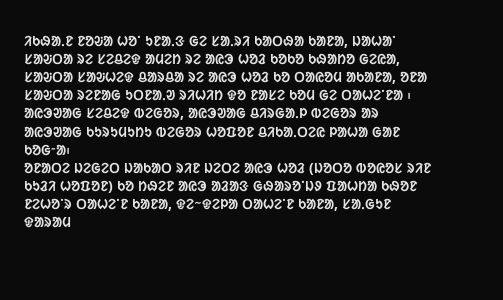ᱤᱠᱷᱟᱹᱱ ᱱᱚᱶᱟ ᱦᱚᱸ ᱩᱱᱟᱹᱝ ᱜᱮ ᱥᱟᱹᱨᱤ ᱠᱟᱛᱷᱟ ᱠᱟᱱᱟ, ᱡᱟᱦᱟᱸ ᱥᱟᱶᱛᱟ ᱨᱮ ᱥᱮᱪᱮᱫ ᱟᱢᱮᱴ ᱨᱮ ᱟᱭᱳ ᱦᱚᱲ ᱠᱚᱠᱚ ᱠᱷᱟᱴᱚ ᱜᱮᱭᱟ, ᱥᱟᱶᱛᱟ ᱥᱟᱶᱦᱮᱫ ᱪᱟᱨᱪᱟ ᱨᱮ ᱟᱭᱳ ᱦᱚᱲ ᱠᱚ ᱛᱟᱭᱚᱢ ᱟᱠᱟᱱᱟ, ᱚᱱᱟ ᱥᱟᱶᱛᱟ ᱨᱮᱱᱟᱜ ᱩᱛᱱᱟᱹᱣ ᱨᱤᱦᱤᱴ ᱫᱚ ᱱᱟᱥᱮ ᱠᱚᱢ ᱜᱮ ᱛᱟᱦᱮᱸᱱᱟ ᱾ ᱟᱭᱳᱣᱟᱜ ᱥᱮᱪᱮᱫ ᱵᱮᱜᱚᱨ, ᱟᱭᱳᱣᱟᱜ ᱪᱤᱨᱜᱟᱹᱞ ᱵᱮᱜᱚᱨ ᱟᱨ ᱟᱭᱳᱣᱟᱜ ᱠᱩᱨᱩᱢᱩᱴᱩ ᱵᱮᱜᱚᱨ ᱦᱚᱯᱚᱱ ᱪᱤᱠᱟᱹᱛᱮᱭ ᱞᱟᱦᱟ ᱜᱟᱱ ᱠᱚᱜᱼᱟ᱾
ᱚᱱᱟᱛᱮ ᱡᱮᱜᱮᱛ ᱡᱟᱠᱟᱛ ᱨᱤᱱ ᱡᱮᱛᱮ ᱟᱭᱳ ᱦᱚᱲ (ᱡᱚᱛᱚ ᱵᱚᱭᱚᱥ ᱨᱤᱱ ᱠᱩᱲᱤ ᱦᱚᱯᱚᱱ) ᱠᱚ ᱴᱷᱮᱱ ᱟᱭᱳ ᱟᱲᱟᱝ ᱜᱷᱟᱨᱚᱸᱡᱽ ᱯᱟᱦᱴᱟ ᱠᱷᱚᱱ ᱱᱮᱦᱚᱸᱨ ᱛᱟᱦᱮᱸᱱ ᱠᱟᱱᱟ, ᱫᱮᱻᱫᱮᱞᱟ ᱛᱟᱦᱮᱸᱱ ᱠᱟᱱᱟ, ᱥᱟᱹᱜᱩᱱ ᱫᱟᱨᱟᱢ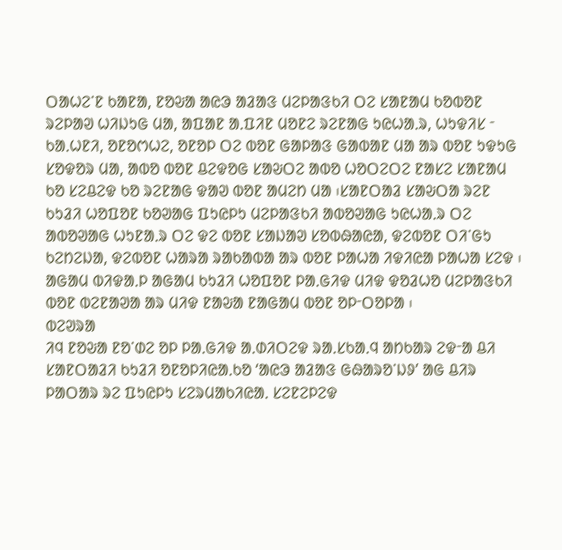ᱛᱟᱦᱮᱸᱱ ᱠᱟᱱᱟ, ᱱᱚᱶᱟ ᱟᱭᱳ ᱟᱲᱟᱝ ᱢᱮᱞᱟᱝᱠᱤ ᱛᱮ ᱥᱟᱱᱟᱢ ᱠᱚᱵᱚᱱ ᱨᱮᱞᱟᱣ ᱦᱤᱡᱩᱜ ᱢᱟ, ᱟᱯᱟᱱ ᱟᱹᱯᱤᱱ ᱢᱚᱱᱮ ᱨᱮᱱᱟᱜ ᱩᱭᱦᱟᱹᱨ, ᱦᱩᱫᱤᱥ ᱼ ᱠᱟᱹᱦᱱᱤ, ᱚᱱᱚᱬᱦᱮ, ᱚᱱᱚᱞ ᱛᱮ ᱵᱚᱱ ᱜᱟᱞᱟᱝ ᱜᱟᱵᱟᱱ ᱢᱟ ᱟᱨ ᱵᱚᱱ ᱩᱫᱩᱜ ᱥᱚᱫᱚᱨ ᱢᱟ, ᱟᱵᱚ ᱵᱚᱱ ᱪᱮᱫᱚᱜ ᱥᱟᱶᱛᱮ ᱟᱵᱚ ᱦᱚᱛᱮᱛᱮ ᱱᱟᱥᱮ ᱥᱟᱱᱟᱢ ᱠᱚ ᱥᱮᱪᱮᱫ ᱠᱚ ᱨᱮᱱᱟᱜ ᱫᱟᱣ ᱵᱚᱱ ᱟᱢᱮᱴ ᱢᱟ ᱾ᱥᱟᱱᱛᱟᱲ ᱥᱟᱶᱛᱟ ᱨᱮᱱ ᱠᱩᱲᱤ ᱦᱚᱯᱚᱱ ᱠᱚᱣᱟᱜ ᱯᱩᱭᱞᱩ ᱢᱮᱞᱟᱝᱠᱤ ᱟᱵᱚᱣᱟᱜ ᱩᱭᱦᱟᱹᱨ ᱛᱮ ᱟᱵᱚᱣᱟᱜ ᱦᱩᱱᱟᱹᱨ ᱛᱮ ᱫᱮ ᱵᱚᱱ ᱥᱟᱡᱟᱣ ᱥᱚᱵᱷᱟᱭᱟ, ᱫᱮᱵᱚᱱ ᱛᱤᱸᱜᱩ ᱠᱮᱴᱮᱡᱟ, ᱫᱮᱵᱚᱱ ᱦᱟᱨᱟ ᱨᱟᱠᱟᱵᱟ ᱟᱨ ᱵᱚᱱ ᱞᱟᱦᱟ ᱤᱫᱤᱭᱟ ᱞᱟᱦᱟ ᱥᱮᱫ ᱾ ᱟᱜᱟᱢ ᱵᱤᱫᱟᱹᱞ ᱟᱜᱟᱢ ᱠᱩᱲᱤ ᱦᱚᱯᱚᱱ ᱞᱟᱹᱜᱤᱫ ᱢᱤᱫ ᱫᱚᱲᱦᱚ ᱢᱮᱞᱟᱝᱠᱤ ᱵᱚᱱ ᱵᱮᱱᱟᱣᱟ ᱟᱨ ᱢᱤᱫ ᱱᱟᱶᱟ ᱱᱟᱜᱟᱢ ᱵᱚᱱ ᱚᱞᱼᱛᱚᱞᱟ ᱾
ᱵᱮᱣᱨᱟ
ᱤᱧ ᱱᱚᱶᱟ ᱱᱚᱸᱰᱮ ᱚᱞ ᱞᱟᱹᱜᱤᱫ ᱟᱹᱰᱤᱛᱮᱫ ᱨᱟᱹᱥᱠᱟᱹᱧ ᱟᱴᱠᱟᱨ ᱮᱫᱼᱟ ᱪᱤ ᱥᱟᱱᱛᱟᱲᱤ ᱠᱩᱲᱤ ᱚᱱᱚᱞᱤᱭᱟᱹᱠᱚ ‘ᱟᱭᱳ ᱟᱲᱟᱝ ᱜᱷᱟᱨᱚᱸᱡᱽ’ ᱟᱜ ᱪᱤᱨ ᱞᱟᱛᱟᱨ ᱨᱮ ᱯᱩᱭᱞᱩ ᱥᱮᱨᱢᱟᱠᱤᱭᱟᱹ ᱥᱮᱱᱮᱞᱮᱫ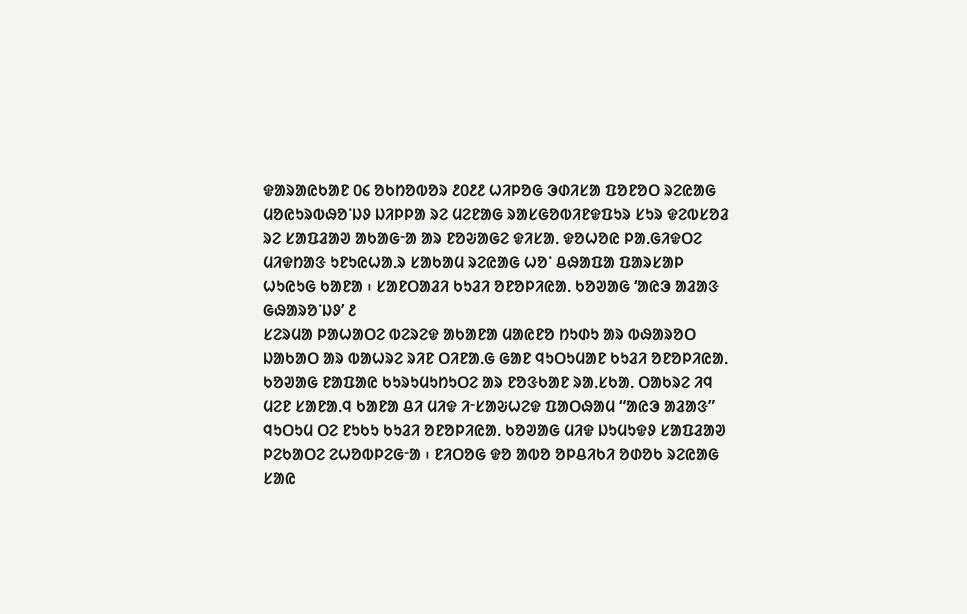ᱫᱟᱨᱟᱭᱠᱟᱱ ᱐᱔ ᱚᱠᱴᱚᱵᱚᱨ ᱒᱐᱒᱒ ᱦᱤᱞᱚᱜ ᱳᱰᱤᱥᱟ ᱯᱚᱱᱚᱛ ᱨᱮᱭᱟᱜ ᱢᱚᱭᱩᱨᱵᱷᱚᱸᱡᱽ ᱡᱤᱞᱞᱟ ᱨᱮ ᱢᱮᱱᱟᱜ ᱨᱟᱥᱜᱚᱵᱤᱱᱫᱯᱩᱨ ᱥᱩᱨ ᱫᱮᱵᱥᱚᱲ ᱨᱮ ᱥᱟᱯᱲᱟᱣ ᱟᱠᱟᱜᱼᱟ ᱟᱨ ᱱᱚᱶᱟᱜᱮ ᱫᱤᱥᱟᱹ ᱫᱚᱦᱚᱭ ᱞᱟᱹᱜᱤᱫᱛᱮ ᱢᱤᱫᱴᱟᱝ ᱩᱱᱩᱭᱦᱟᱹᱨ ᱥᱟᱠᱟᱢ ᱨᱮᱭᱟᱜ ᱦᱚᱸ ᱪᱷᱟᱯᱟ ᱯᱟᱨᱥᱟᱞ ᱦᱩᱭᱩᱜ ᱠᱟᱱᱟ ᱾ ᱥᱟᱱᱛᱟᱲᱤ ᱠᱩᱲᱤ ᱚᱱᱚᱞᱤᱭᱟᱹ ᱠᱚᱣᱟᱜ ‘ᱟᱭᱳ ᱟᱲᱟᱝ ᱜᱷᱟᱨᱚᱸᱡᱽ’ ᱒
ᱥᱮᱨᱢᱟ ᱞᱟᱦᱟᱛᱮ ᱵᱮᱨᱮᱫ ᱟᱠᱟᱱᱟ ᱢᱟᱭᱱᱚ ᱴᱩᱰᱩ ᱟᱨ ᱵᱷᱟᱨᱚᱛ ᱡᱟᱠᱟᱛ ᱟᱨ ᱵᱟᱦᱨᱮ ᱨᱤᱱ ᱛᱤᱱᱟᱹᱜ ᱜᱟᱱ ᱧᱩᱛᱩᱢᱟᱱ ᱠᱩᱲᱤ ᱚᱱᱚᱞᱤᱭᱟᱹ ᱠᱚᱣᱟᱜ ᱱᱟᱯᱟᱭ ᱠᱩᱨᱩᱢᱩᱴᱩᱛᱮ ᱟᱨ ᱱᱚᱝᱠᱟᱱ ᱨᱟᱹᱥᱠᱟᱹ ᱛᱟᱠᱨᱮ ᱤᱧ ᱢᱮᱱ ᱥᱟᱱᱟᱹᱧ ᱠᱟᱱᱟ ᱪᱤ ᱢᱤᱫ ᱤᱼᱥᱟᱶᱦᱮᱫ ᱯᱟᱛᱷᱟᱢ “ᱟᱭᱳ ᱟᱲᱟᱝ” ᱧᱩᱛᱩᱢ ᱛᱮ ᱱᱩᱠᱩ ᱠᱩᱲᱤ ᱚᱱᱚᱞᱤᱭᱟᱹ ᱠᱚᱣᱟᱜ ᱢᱤᱫ ᱡᱩᱢᱩᱫᱽ ᱥᱟᱯᱲᱟᱣ ᱞᱮᱠᱟᱛᱮ ᱮᱦᱚᱵᱞᱮᱜᱼᱟ ᱾ ᱱᱤᱛᱚᱜ ᱫᱚ ᱟᱵᱚ ᱚᱞᱪᱤᱠᱤ ᱚᱰᱚᱠ ᱨᱮᱭᱟᱜ ᱥᱟᱭ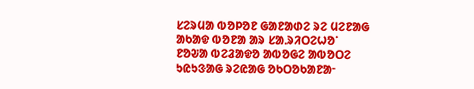ᱥᱮᱨᱢᱟ ᱵᱚᱞᱚᱱ ᱜᱟᱱᱟᱰᱮ ᱨᱮ ᱢᱮᱱᱟᱜ ᱟᱠᱟᱫ ᱵᱚᱱᱟ ᱟᱨ ᱥᱟᱹᱨᱤᱛᱮᱦᱚᱸ ᱱᱚᱶᱟ ᱵᱮᱲᱟᱫᱚ ᱟᱵᱚᱜᱮ ᱟᱵᱚᱛᱮ ᱩᱭᱩᱝᱟᱜ ᱨᱮᱭᱟᱜ ᱚᱠᱛᱚᱠᱟᱱᱟᱼ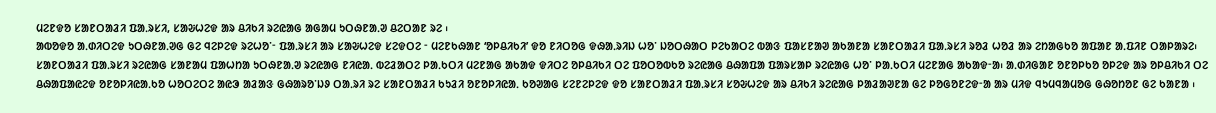ᱢᱮᱱᱫᱚ ᱥᱟᱱᱛᱟᱲᱤ ᱯᱟᱹᱨᱥᱤ, ᱥᱟᱶᱦᱮᱫ ᱟᱨ ᱪᱤᱠᱤ ᱨᱮᱭᱟᱜ ᱟᱜᱟᱢ ᱩᱛᱷᱱᱟᱹᱣ ᱪᱮᱛᱟᱱ ᱨᱮ ᱾
ᱟᱵᱚᱫᱚ ᱟᱹᱰᱤᱛᱮᱫ ᱩᱛᱷᱱᱟᱹᱣᱜ ᱜᱮ ᱧᱮᱞᱮᱫ ᱨᱮᱦᱚᱸᱼ ᱯᱟᱹᱨᱥᱤ ᱟᱨ ᱥᱟᱶᱦᱮᱫ ᱥᱮᱫᱛᱮ ᱼ ᱢᱮᱱᱠᱷᱟᱱ ‘ᱚᱞᱪᱤᱠᱤ’ ᱫᱚ ᱱᱤᱛᱚᱜ ᱫᱷᱟᱹᱨᱤᱡ ᱦᱚᱸ ᱡᱚᱛᱷᱟᱛ ᱞᱮᱠᱟᱛᱮ ᱵᱟᱝ ᱯᱟᱥᱱᱟᱣ ᱟᱠᱟᱱᱟ ᱥᱟᱱᱛᱟᱲᱤ ᱯᱟᱹᱨᱥᱤ ᱨᱚᱲ ᱦᱚᱲ ᱟᱨ ᱮᱴᱟᱜᱠᱚ ᱟᱯᱟᱱ ᱟᱹᱯᱤᱱ ᱛᱟᱞᱟᱨᱮ᱾ ᱥᱟᱱᱛᱟᱲᱤ ᱯᱟᱹᱨᱥᱤ ᱨᱮᱭᱟᱜ ᱥᱟᱱᱟᱢ ᱯᱟᱦᱴᱟ ᱩᱛᱷᱱᱟᱹᱣ ᱨᱮᱭᱟᱜ ᱱᱤᱭᱟᱹ ᱵᱮᱲᱟᱛᱮ ᱞᱟᱹᱠᱛᱤ ᱢᱮᱱᱟᱜ ᱟᱠᱟᱫ ᱫᱤᱛᱮ ᱚᱞᱪᱤᱠᱤ ᱛᱮ ᱯᱚᱛᱚᱵᱠᱚ ᱨᱮᱭᱟᱜ ᱪᱷᱟᱯᱟ ᱯᱟᱨᱥᱟᱞ ᱨᱮᱭᱟᱜ ᱦᱚᱸ ᱞᱟᱹᱠᱛᱤ ᱢᱮᱱᱟᱜ ᱟᱠᱟᱫᱼᱟ᱾ ᱟᱹᱰᱤᱜᱟᱱ ᱚᱱᱚᱞᱠᱚ ᱚᱞᱮᱫ ᱟᱨ ᱚᱞᱪᱤᱠᱤ ᱛᱮ ᱪᱷᱟᱯᱟᱭᱮᱫ ᱚᱱᱚᱞᱤᱭᱟᱹᱠᱚ ᱦᱚᱛᱮᱛᱮ ᱟᱭᱳ ᱟᱲᱟᱝ ᱜᱷᱟᱨᱚᱸᱡᱽ ᱛᱟᱹᱨᱤ ᱨᱮ ᱥᱟᱱᱛᱟᱲᱤ ᱠᱩᱲᱤ ᱚᱱᱚᱞᱤᱭᱟᱹ ᱠᱚᱣᱟᱜ ᱥᱮᱱᱮᱞᱮᱫ ᱫᱚ ᱥᱟᱱᱛᱟᱲᱤ ᱯᱟᱹᱨᱥᱤ ᱥᱚᱶᱦᱮᱫ ᱟᱨ ᱪᱤᱠᱤ ᱨᱮᱭᱟᱜ ᱞᱟᱲᱟᱣᱱᱟ ᱜᱮ ᱞᱚᱜᱚᱱᱮᱫᱼᱟ ᱟᱨ ᱢᱤᱫ ᱧᱩᱢᱧᱟᱢᱚᱜ ᱜᱷᱚᱴᱚᱱ ᱜᱮ ᱠᱟᱱᱟ ᱾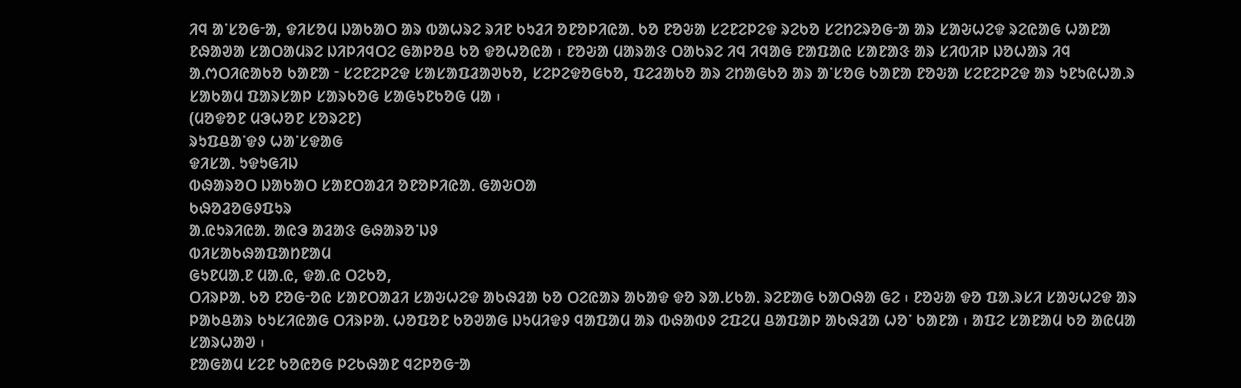ᱤᱧ ᱟᱸᱥᱚᱜᱼᱟ, ᱫᱤᱥᱚᱢ ᱡᱟᱠᱟᱛ ᱟᱨ ᱵᱟᱦᱨᱮ ᱨᱤᱱ ᱠᱩᱲᱤ ᱚᱱᱚᱞᱤᱭᱟᱹ ᱠᱚ ᱱᱚᱶᱟ ᱥᱮᱱᱮᱞᱮᱫ ᱨᱮᱠᱚ ᱥᱮᱴᱮᱨᱚᱜᱼᱟ ᱟᱨ ᱥᱟᱶᱦᱮᱫ ᱨᱮᱭᱟᱜ ᱦᱟᱱᱟ ᱱᱷᱟᱣᱟ ᱥᱟᱛᱟᱢᱨᱮ ᱡᱤᱞᱤᱧᱛᱮ ᱜᱟᱞᱚᱪ ᱠᱚ ᱫᱚᱦᱚᱭᱟ ᱾ ᱱᱚᱶᱟ ᱢᱟᱨᱟᱝ ᱛᱟᱠᱨᱮ ᱤᱧ ᱤᱧᱟᱜ ᱱᱟᱯᱟᱭ ᱥᱟᱱᱟᱝ ᱟᱨ ᱥᱤᱵᱤᱞ ᱡᱚᱦᱟᱨ ᱤᱧ ᱟᱹᱬᱛᱤᱭᱟᱠᱚ ᱠᱟᱱᱟ ᱼ ᱥᱮᱱᱮᱞᱮᱫ ᱥᱟᱥᱟᱯᱲᱟᱣᱠᱚ, ᱥᱮᱞᱮᱫᱚᱜᱠᱚ, ᱯᱮᱲᱟᱠᱚ ᱟᱨ ᱮᱴᱟᱜᱠᱚ ᱟᱨ ᱟᱸᱥᱚᱜ ᱠᱟᱱᱟ ᱱᱚᱶᱟ ᱥᱮᱱᱮᱞᱮᱫ ᱟᱨ ᱩᱱᱩᱭᱦᱟᱹᱨ ᱥᱟᱠᱟᱢ ᱯᱟᱨᱥᱟᱞ ᱥᱟᱨᱠᱚᱜ ᱥᱟᱜᱩᱱᱠᱚᱜ ᱢᱟ ᱾
(ᱢᱚᱫᱚᱱ ᱢᱳᱦᱚᱱ ᱥᱚᱨᱮᱱ)
ᱨᱩᱯᱪᱟᱸᱫᱽ ᱦᱟᱸᱥᱫᱟᱜ
ᱫᱤᱥᱟᱹ ᱩᱫᱩᱜᱤᱡ
ᱵᱷᱟᱨᱚᱛ ᱡᱟᱠᱟᱛ ᱥᱟᱱᱛᱟᱲᱤ ᱚᱱᱚᱞᱤᱭᱟᱹ ᱜᱟᱶᱛᱟ
ᱠᱷᱚᱲᱚᱜᱽᱯᱩᱨ
ᱟᱹᱭᱩᱨᱤᱭᱟᱹ ᱟᱭᱳ ᱟᱲᱟᱝ ᱜᱷᱟᱨᱚᱸᱡᱽ
ᱵᱤᱥᱟᱠᱷᱟᱯᱟᱴᱱᱟᱢ
ᱜᱩᱱᱢᱟᱹᱱ ᱢᱟᱹᱭ, ᱫᱟᱹᱭ ᱛᱮᱠᱚ,
ᱛᱤᱨᱞᱟᱹ ᱠᱚ ᱱᱚᱜᱼᱚᱭ ᱥᱟᱱᱛᱟᱲᱤ ᱥᱟᱶᱦᱮᱫ ᱟᱠᱷᱲᱟ ᱠᱚ ᱛᱮᱭᱟᱨ ᱟᱠᱟᱫ ᱫᱚ ᱨᱟᱹᱥᱠᱟᱹ ᱨᱮᱱᱟᱜ ᱠᱟᱛᱷᱟ ᱜᱮ ᱾ ᱱᱚᱶᱟ ᱫᱚ ᱯᱟᱹᱨᱥᱤ ᱥᱟᱶᱦᱮᱫ ᱟᱨ ᱞᱟᱠᱪᱟᱨ ᱠᱩᱥᱤᱭᱟᱜ ᱛᱤᱨᱞᱟᱹ ᱦᱚᱯᱚᱱ ᱠᱚᱣᱟᱜ ᱡᱩᱢᱤᱫᱽ ᱧᱟᱯᱟᱢ ᱟᱨ ᱵᱷᱟᱵᱽ ᱮᱯᱮᱢ ᱪᱟᱯᱟᱞ ᱟᱠᱷᱲᱟ ᱦᱚᱸ ᱠᱟᱱᱟ ᱾ ᱟᱯᱮ ᱥᱟᱱᱟᱢ ᱠᱚ ᱟᱭᱢᱟ ᱥᱟᱨᱦᱟᱣ ᱾
ᱱᱟᱜᱟᱢ ᱥᱮᱱ ᱠᱚᱭᱚᱜ ᱞᱮᱠᱷᱟᱱ ᱧᱮᱞᱚᱜᱼᱟ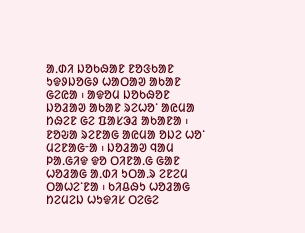ᱟᱹᱰᱤ ᱡᱚᱠᱷᱟᱱ ᱱᱚᱝᱠᱟᱱ ᱩᱫᱽᱡᱚᱜᱽ ᱦᱟᱛᱟᱣ ᱟᱠᱟᱱ ᱜᱮᱭᱟ ᱾ ᱟᱫᱚᱢ ᱡᱚᱠᱷᱚᱱ ᱡᱚᱲᱟᱣ ᱟᱠᱟᱱ ᱨᱮᱦᱚᱸ ᱟᱭᱢᱟ ᱴᱷᱮᱱ ᱜᱮ ᱯᱟᱥᱳᱲ ᱟᱠᱟᱱᱟ ᱾ ᱱᱚᱶᱟ ᱨᱮᱱᱟᱜ ᱟᱭᱢᱟ ᱚᱡᱮ ᱦᱚᱸ ᱢᱮᱱᱟᱜᱼᱟ ᱾ ᱡᱚᱲᱟᱣ ᱧᱟᱢ ᱞᱟᱹᱜᱤᱫ ᱫᱚ ᱛᱤᱱᱟᱹᱜ ᱜᱟᱱ ᱦᱚᱲᱟᱜ ᱟᱹᱰᱤ ᱩᱛᱟᱹᱨ ᱮᱱᱮᱢ ᱛᱟᱦᱮᱸᱱᱟ ᱾ ᱠᱤᱪᱷᱩ ᱦᱚᱲᱟᱜ ᱴᱮᱢᱮᱡ ᱦᱩᱫᱤᱥ ᱛᱮᱜᱮ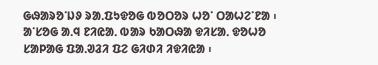ᱜᱷᱟᱨᱚᱸᱡᱽ ᱨᱟᱹᱯᱩᱫᱚᱜ ᱵᱚᱛᱚᱨ ᱦᱚᱸ ᱛᱟᱦᱮᱸᱱᱟ ᱾ ᱟᱸᱥᱚᱜ ᱟᱹᱧ ᱱᱤᱭᱟᱹ ᱵᱟᱨ ᱠᱟᱛᱷᱟ ᱫᱤᱥᱟᱹ ᱫᱚᱦᱚ ᱥᱟᱞᱟᱜ ᱯᱟᱹᱣᱲᱤ ᱯᱮ ᱜᱤᱰᱤ ᱤᱫᱤᱭᱟ ᱾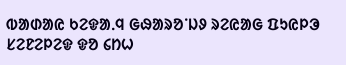ᱵᱟᱰᱟᱭ ᱠᱮᱫᱟᱹᱧ ᱜᱷᱟᱨᱚᱸᱡᱽ ᱨᱮᱭᱟᱜ ᱯᱩᱭᱞᱳ ᱥᱮᱱᱮᱞᱮᱫ ᱫᱚ ᱔ᱴᱦ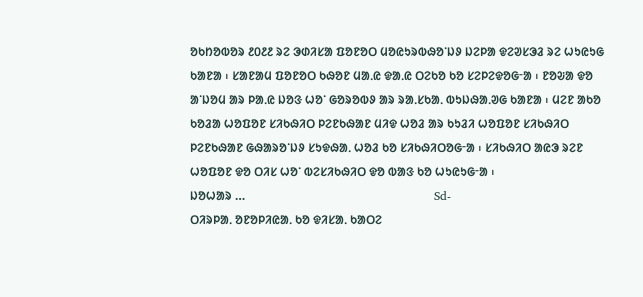ᱚᱠᱴᱚᱵᱚᱨ ᱒᱐᱒᱒ ᱨᱮ ᱳᱰᱤᱥᱟ ᱯᱚᱱᱚᱛ ᱢᱚᱭᱩᱨᱵᱷᱚᱸᱡᱽ ᱡᱮᱞᱟ ᱫᱮᱣᱥᱳᱲ ᱨᱮ ᱦᱩᱭᱩᱜ ᱠᱟᱱᱟ ᱾ ᱥᱟᱱᱟᱢ ᱯᱚᱱᱚᱛ ᱠᱷᱚᱱ ᱢᱟᱹᱭ ᱫᱟᱹᱭ ᱛᱮᱠᱚ ᱠᱚ ᱥᱮᱞᱮᱫᱚᱜᱼᱟ ᱾ ᱱᱚᱶᱟ ᱫᱚ ᱟᱸᱡᱚᱢ ᱟᱨ ᱞᱟᱹᱭ ᱡᱚᱝ ᱦᱚᱸ ᱜᱚᱨᱚᱵᱽ ᱟᱨ ᱨᱟᱹᱥᱠᱟᱹ ᱵᱩᱡᱷᱟᱹᱣᱜ ᱠᱟᱱᱟ ᱾ ᱢᱮᱱ ᱟᱠᱚ ᱠᱚᱲᱟ ᱦᱚᱯᱚᱱ ᱥᱤᱠᱷᱤᱛ ᱞᱮᱱᱠᱷᱟᱱ ᱢᱤᱫ ᱦᱚᱲ ᱟᱨ ᱠᱩᱲᱤ ᱦᱚᱯᱚᱱ ᱥᱤᱠᱷᱤᱛ ᱞᱮᱱᱠᱷᱟᱱ ᱜᱷᱟᱨᱚᱸᱡᱽ ᱥᱩᱫᱷᱟᱹ ᱦᱚᱲ ᱠᱚ ᱥᱤᱠᱷᱤᱛᱚᱜᱼᱟ ᱾ ᱥᱤᱠᱷᱤᱛ ᱟᱭᱳ ᱨᱮᱱ ᱦᱚᱯᱚᱱ ᱫᱚ ᱛᱤᱥ ᱦᱚᱸ ᱵᱮᱥᱤᱠᱷᱤᱛ ᱫᱚ ᱵᱟᱝ ᱠᱚ ᱦᱩᱭᱩᱜᱼᱟ ᱾
ᱡᱚᱦᱟᱨ …                                                               Sd-
ᱛᱤᱨᱞᱟᱹ ᱚᱱᱚᱞᱤᱭᱟᱹ ᱠᱚ ᱫᱤᱥᱟᱹ ᱠᱟᱛᱮ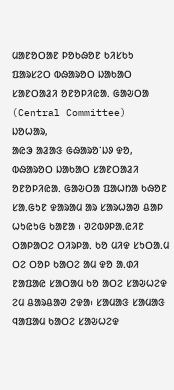ᱢᱟᱱᱚᱛᱟᱱ ᱞᱚᱠᱷᱚᱱ ᱠᱤᱥᱠᱩ
ᱯᱟᱨᱥᱮᱛ ᱵᱷᱟᱨᱚᱛ ᱡᱟᱠᱟᱛ ᱥᱟᱱᱛᱟᱲᱤ ᱚᱱᱚᱞᱤᱭᱟᱹ ᱜᱟᱶᱛᱟ (Central Committee)
ᱡᱚᱦᱟᱨ,
ᱟᱭᱳ ᱟᱲᱟᱝ ᱜᱷᱟᱨᱚᱸᱡᱽ ᱫᱚ, ᱵᱷᱟᱨᱚᱛ ᱡᱟᱠᱟᱛ ᱥᱟᱱᱛᱟᱲᱤ ᱚᱱᱚᱞᱤᱭᱟᱹ ᱜᱟᱶᱛᱟ ᱯᱟᱦᱴᱟ ᱠᱷᱚᱱ ᱥᱟᱹᱜᱩᱱ ᱫᱟᱨᱟᱢ ᱟᱨ ᱥᱟᱨᱦᱟᱣ ᱪᱟᱞ ᱦᱩᱭᱩᱜ ᱠᱟᱱᱟ ᱾ ᱣᱮᱵᱽᱞᱟᱹᱭᱤᱱ ᱛᱟᱞᱟᱛᱮ ᱛᱤᱨᱞᱟᱹ ᱠᱚ ᱢᱤᱫ ᱥᱩᱛᱟᱹᱢ ᱛᱮ ᱛᱚᱞ ᱠᱟᱛᱮ ᱟᱢ ᱫᱚ ᱟᱹᱰᱤ ᱱᱟᱯᱟᱭ ᱥᱟᱛᱟᱢ ᱠᱚ ᱟᱛᱮ ᱥᱟᱶᱦᱮᱫ ᱮᱢ ᱪᱟᱨᱪᱟᱣ ᱮᱫᱟ᱾ ᱥᱟᱢᱟᱝ ᱥᱟᱢᱟᱝ ᱧᱟᱯᱟᱢ ᱠᱟᱛᱮ ᱥᱟᱶᱦᱮᱫ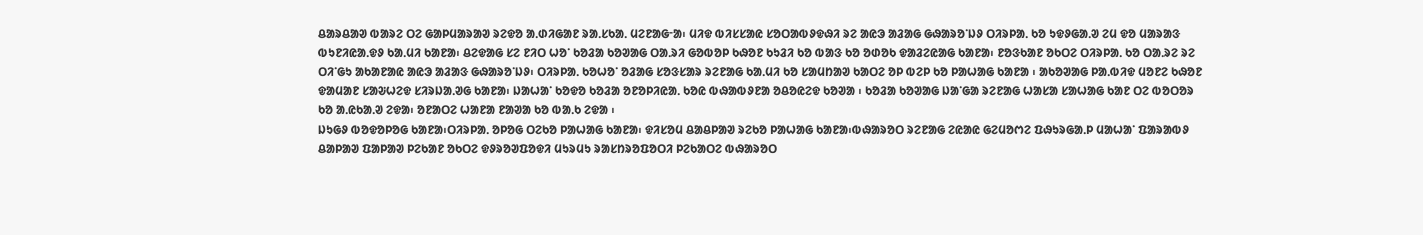ᱪᱟᱨᱪᱟᱣ ᱵᱟᱨᱮ ᱛᱮ ᱜᱟᱞᱢᱟᱨᱟᱣ ᱨᱮᱫᱚ ᱟᱹᱰᱤᱜᱟᱱ ᱨᱟᱹᱥᱠᱟᱹ ᱢᱮᱱᱟᱜᱼᱟ᱾ ᱢᱤᱫ ᱵᱤᱥᱥᱟᱭ ᱥᱚᱛᱟᱵᱽᱫᱷᱤ ᱨᱮ ᱟᱭᱳ ᱟᱲᱟᱜ ᱜᱷᱟᱨᱚᱸᱡᱽ ᱛᱤᱨᱞᱟᱹ ᱠᱚ ᱩᱫᱽᱜᱟᱹᱣ ᱮᱢ ᱫᱚ ᱢᱟᱨᱟᱝ ᱵᱩᱱᱤᱭᱟᱹᱫᱽ ᱠᱟᱹᱢᱤ ᱠᱟᱱᱟ᱾ ᱪᱮᱫᱟᱜ ᱥᱮ ᱱᱤᱛ ᱦᱚᱸ ᱠᱚᱲᱟ ᱠᱚᱣᱟᱜ ᱛᱟᱹᱨᱤ ᱜᱚᱵᱚᱞ ᱠᱷᱚᱱ ᱠᱩᱲᱤ ᱠᱚ ᱵᱟᱝ ᱠᱚ ᱚᱰᱚᱠ ᱫᱟᱲᱮᱭᱟᱜ ᱠᱟᱱᱟ᱾ ᱱᱚᱝᱠᱟᱱ ᱚᱠᱛᱮ ᱛᱤᱨᱞᱟᱹ ᱠᱚ ᱛᱟᱹᱨᱮ ᱨᱮ ᱛᱤᱸᱜᱩ ᱟᱠᱟᱱᱟᱭ ᱟᱭᱳ ᱟᱲᱟᱝ ᱜᱷᱟᱨᱚᱸᱡᱽ᱾ ᱛᱤᱨᱞᱟᱹ ᱠᱚᱦᱚᱸ ᱚᱲᱟᱜ ᱥᱚᱝᱥᱟᱨ ᱨᱮᱱᱟᱜ ᱠᱟᱹᱢᱤ ᱠᱚ ᱥᱟᱢᱴᱟᱣ ᱠᱟᱛᱮ ᱚᱞ ᱵᱮᱞ ᱠᱚ ᱞᱟᱦᱟᱜ ᱠᱟᱱᱟ ᱾ ᱟᱠᱚᱣᱟᱜ ᱞᱟᱹᱵᱤᱫ ᱢᱚᱱᱮ ᱠᱷᱚᱱ ᱫᱟᱢᱟᱱ ᱥᱟᱶᱦᱮᱫ ᱥᱤᱨᱡᱟᱹᱣᱜ ᱠᱟᱱᱟ᱾ ᱡᱟᱦᱟᱸ ᱠᱚᱫᱚ ᱠᱚᱲᱟ ᱚᱱᱚᱞᱤᱭᱟᱹ ᱠᱚᱭ ᱵᱷᱟᱵᱽᱱᱟ ᱚᱪᱚᱭᱮᱫ ᱠᱚᱣᱟ ᱾ ᱠᱚᱲᱟ ᱠᱚᱣᱟᱜ ᱡᱟᱸᱜᱟ ᱨᱮᱱᱟᱜ ᱦᱟᱥᱟ ᱥᱟᱦᱟᱜ ᱠᱟᱱ ᱛᱮ ᱵᱚᱛᱚᱨ ᱠᱚ ᱟᱹᱭᱠᱟᱹᱣ ᱮᱫᱟ᱾ ᱚᱱᱟᱛᱮ ᱦᱟᱱᱟ ᱱᱟᱣᱟ ᱠᱚ ᱵᱟᱹᱠ ᱮᱫᱟ ᱾
ᱡᱩᱜᱽ ᱵᱚᱫᱚᱞᱚᱜ ᱠᱟᱱᱟ᱾ᱛᱤᱨᱞᱟᱹ ᱚᱞᱚᱜ ᱛᱮᱠᱚ ᱞᱟᱦᱟᱜ ᱠᱟᱱᱟ᱾ ᱫᱤᱥᱚᱢ ᱪᱟᱪᱞᱟᱣ ᱨᱮᱠᱚ ᱞᱟᱦᱟᱜ ᱠᱟᱱᱟ᱾ᱵᱷᱟᱨᱚᱛ ᱨᱮᱱᱟᱜ ᱮᱭᱟᱭ ᱜᱮᱢᱚᱬᱮ ᱯᱷᱩᱨᱜᱟᱹᱞ ᱢᱟᱦᱟᱸ ᱯᱟᱨᱟᱵᱽ ᱪᱟᱞᱟᱣ ᱯᱟᱞᱟᱣ ᱞᱮᱠᱟᱱ ᱚᱠᱛᱮ ᱫᱽᱨᱚᱣᱯᱚᱫᱤ ᱢᱩᱨᱢᱩ ᱨᱟᱥᱴᱨᱚᱯᱚᱛᱤ ᱞᱮᱠᱟᱛᱮ ᱵᱷᱟᱨᱚᱛ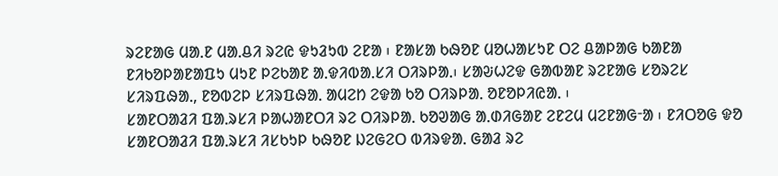ᱨᱮᱱᱟᱜ ᱢᱟᱹᱱ ᱢᱟᱹᱪᱤ ᱨᱮᱭ ᱫᱩᱲᱩᱵ ᱮᱱᱟ ᱾ ᱱᱟᱥᱟ ᱠᱷᱚᱱ ᱢᱚᱦᱟᱥᱩᱱ ᱛᱮ ᱪᱟᱞᱟᱜ ᱠᱟᱱᱟ ᱱᱤᱠᱚᱞᱟᱱᱟᱯᱩ ᱢᱩᱱ ᱞᱮᱠᱟᱱ ᱟᱹᱫᱤᱵᱟᱹᱥᱤ ᱛᱤᱨᱞᱟᱹ᱾ ᱥᱟᱶᱦᱮᱫ ᱜᱟᱵᱟᱱ ᱨᱮᱱᱟᱜ ᱥᱚᱨᱮᱥ ᱥᱤᱨᱯᱷᱟᱹ, ᱱᱚᱵᱮᱞ ᱥᱤᱨᱯᱷᱟᱹ ᱟᱢᱮᱴ ᱮᱫᱟ ᱠᱚ ᱛᱤᱨᱞᱟᱹ ᱚᱱᱚᱞᱤᱭᱟᱹ ᱾
ᱥᱟᱱᱛᱟᱲᱤ ᱯᱟᱹᱨᱥᱤ ᱞᱟᱦᱟᱱᱛᱤ ᱨᱮ ᱛᱤᱨᱞᱟᱹ ᱠᱚᱣᱟᱜ ᱟᱹᱰᱤᱜᱟᱱ ᱮᱱᱮᱢ ᱢᱮᱱᱟᱜᱼᱟ ᱾ ᱱᱤᱛᱚᱜ ᱫᱚ ᱥᱟᱱᱛᱟᱲᱤ ᱯᱟᱹᱨᱥᱤ ᱤᱥᱠᱩᱞ ᱠᱷᱚᱱ ᱡᱮᱜᱮᱛ ᱵᱤᱨᱫᱟᱹ ᱜᱟᱲ ᱨᱮ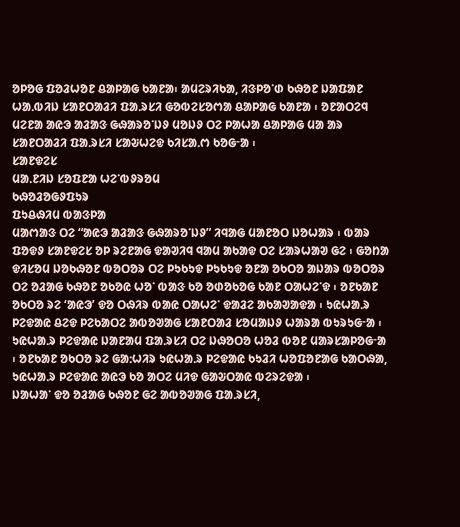ᱚᱞᱚᱜ ᱯᱚᱲᱦᱚᱱ ᱪᱟᱞᱟᱜ ᱠᱟᱱᱟ᱾ ᱟᱢᱮᱨᱤᱠᱟ, ᱤᱝᱞᱚᱸᱰ ᱠᱷᱚᱱ ᱡᱟᱯᱟᱱ ᱦᱟᱹᱵᱤᱡ ᱥᱟᱱᱛᱟᱲᱤ ᱯᱟᱹᱨᱥᱤ ᱜᱚᱵᱮᱥᱚᱬᱟ ᱪᱟᱞᱟᱜ ᱠᱟᱱᱟ ᱾ ᱚᱱᱟᱛᱮᱧ ᱢᱮᱱᱟ ᱟᱭᱳ ᱟᱲᱟᱝ ᱜᱷᱟᱨᱚᱸᱡᱽ ᱢᱚᱡᱽ ᱛᱮ ᱞᱟᱦᱟ ᱪᱟᱞᱟᱜ ᱢᱟ ᱟᱨ ᱥᱟᱱᱛᱟᱲᱤ ᱯᱟᱹᱨᱥᱤ ᱥᱟᱶᱦᱮᱫ ᱠᱤᱥᱟᱹᱬ ᱠᱚᱜᱼᱟ ᱾
ᱥᱟᱱᱫᱮᱥ
ᱢᱟᱹᱱᱤᱡ ᱥᱚᱯᱱᱟ ᱦᱮᱸᱵᱽᱨᱚᱢ
ᱠᱷᱚᱲᱚᱜᱽᱯᱩᱨ
ᱯᱩᱪᱷᱤᱢ ᱵᱟᱝᱞᱟ
ᱢᱟᱬᱟᱝ ᱛᱮ “ᱟᱭᱳ ᱟᱲᱟᱝ ᱜᱷᱟᱨᱚᱸᱡᱽ” ᱤᱧᱟᱜ ᱢᱟᱱᱚᱛ ᱡᱚᱦᱟᱨ ᱾ ᱵᱟᱨ ᱯᱚᱫᱽ ᱥᱟᱱᱫᱮᱥ ᱚᱞ ᱨᱮᱱᱟᱜ ᱫᱟᱣᱤᱧ ᱧᱟᱢ ᱟᱠᱟᱫ ᱛᱮ ᱥᱟᱨᱦᱟᱣ ᱜᱮ ᱾ ᱜᱚᱴᱟ ᱫᱤᱥᱚᱢ ᱡᱚᱠᱷᱚᱱ ᱵᱚᱛᱚᱨ ᱛᱮ ᱞᱩᱠᱩᱫ ᱞᱩᱠᱩᱫ ᱚᱱᱟ ᱚᱠᱛᱚ ᱟᱡᱟᱨ ᱵᱚᱛᱚᱨ ᱛᱮ ᱚᱲᱟᱜ ᱠᱷᱚᱱ ᱚᱠᱚᱭ ᱦᱚᱸ ᱵᱟᱝ ᱠᱚ ᱚᱰᱚᱠᱚᱜ ᱠᱟᱱ ᱛᱟᱦᱮᱸᱫ ᱾ ᱚᱱᱠᱟᱱ ᱚᱠᱛᱚ ᱨᱮ ‘ᱟᱭᱳ’ ᱫᱚ ᱛᱷᱤᱨ ᱵᱟᱭ ᱛᱟᱦᱮᱸ ᱫᱟᱲᱮ ᱟᱠᱟᱣᱟᱫᱟ ᱾ ᱩᱭᱦᱟᱹᱨ ᱞᱮᱫᱟᱭ ᱪᱮᱫ ᱞᱮᱠᱟᱛᱮ ᱟᱵᱚᱣᱟᱜ ᱥᱟᱱᱛᱟᱲ ᱥᱚᱢᱟᱡᱽ ᱦᱟᱨᱟ ᱵᱩᱨᱩᱜᱼᱟ ᱾ ᱩᱭᱦᱟᱹᱨ ᱞᱮᱫᱟᱭ ᱡᱟᱱᱟᱢ ᱯᱟᱹᱨᱥᱤ ᱛᱮ ᱡᱷᱚᱛᱚ ᱦᱚᱲ ᱵᱚᱱ ᱢᱟᱨᱥᱟᱞᱚᱜᱼᱟ ᱾ ᱚᱱᱠᱟᱱ ᱚᱠᱛᱚ ᱨᱮ ᱜᱟᱺᱦᱤᱨ ᱩᱭᱦᱟᱹᱨ ᱞᱮᱫᱟᱭ ᱠᱩᱲᱤ ᱦᱚᱯᱚᱱᱟᱜ ᱠᱟᱛᱷᱟ, ᱩᱭᱦᱟᱹᱨ ᱞᱮᱫᱟᱭ ᱟᱭᱳ ᱠᱚ ᱟᱛᱮ ᱢᱤᱫ ᱜᱟᱶᱛᱟᱭ ᱵᱮᱨᱮᱫᱟ ᱾
ᱡᱟᱦᱟᱸ ᱫᱚ ᱚᱲᱟᱜ ᱠᱷᱚᱱ ᱜᱮ ᱟᱵᱚᱣᱟᱜ ᱯᱟᱹᱨᱥᱤ,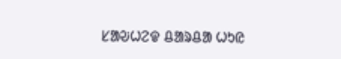ᱥᱟᱶᱦᱮᱫ ᱪᱟᱨᱪᱟ ᱦᱩᱭ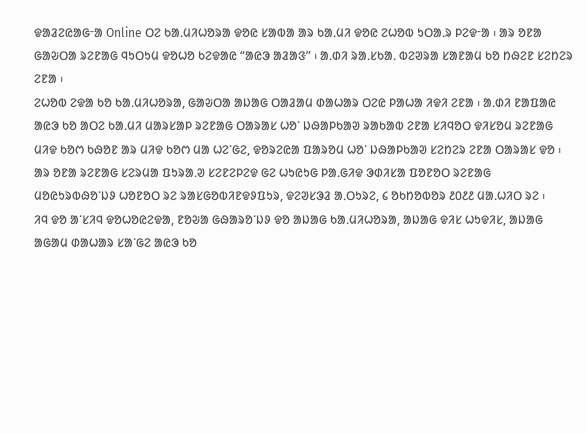ᱫᱟᱲᱮᱭᱟᱜᱼᱟ Online ᱛᱮ ᱠᱟᱹᱢᱤᱦᱚᱨᱟ ᱫᱚᱭ ᱥᱟᱵᱟ ᱟᱨ ᱠᱟᱹᱢᱤ ᱫᱚᱭ ᱮᱦᱚᱵ ᱩᱛᱟᱹᱨ ᱞᱮᱫᱼᱟ ᱾ ᱟᱨ ᱚᱱᱟ ᱜᱟᱶᱛᱟ ᱨᱮᱱᱟᱜ ᱧᱩᱛᱩᱢ ᱫᱚᱦᱚ ᱠᱮᱫᱟᱭ “ᱟᱭᱳ ᱟᱲᱟᱝ” ᱾ ᱟᱹᱰᱤ ᱨᱟᱹᱥᱠᱟᱹ ᱵᱮᱣᱨᱟ ᱥᱟᱱᱟᱢ ᱠᱚ ᱴᱷᱮᱱ ᱥᱮᱴᱮᱨ ᱮᱱᱟ ᱾
ᱮᱦᱚᱵ ᱮᱫᱟ ᱠᱚ ᱠᱟᱹᱢᱤᱦᱚᱨᱟ, ᱜᱟᱶᱛᱟ ᱟᱡᱟᱜ ᱛᱟᱲᱟᱢ ᱰᱟᱦᱟᱨ ᱛᱮᱭ ᱞᱟᱦᱟ ᱤᱫᱤ ᱮᱱᱟ ᱾ ᱟᱹᱰᱤ ᱱᱟᱯᱟᱭ ᱟᱭᱳ ᱠᱚ ᱟᱛᱮ ᱠᱟᱹᱢᱤ ᱢᱟᱨᱥᱟᱞ ᱨᱮᱱᱟᱜ ᱛᱟᱨᱟᱥ ᱦᱚᱸ ᱡᱷᱟᱞᱠᱟᱣ ᱨᱟᱠᱟᱵ ᱮᱱᱟ ᱥᱤᱧᱚᱛ ᱫᱤᱥᱚᱢ ᱨᱮᱱᱟᱜ ᱢᱤᱫ ᱠᱚᱬ ᱠᱷᱚᱱ ᱟᱨ ᱢᱤᱫ ᱠᱚᱬ ᱢᱟ ᱦᱮᱸᱜᱮ, ᱫᱚᱨᱮᱭᱟ ᱯᱟᱨᱚᱢ ᱦᱚᱸ ᱡᱷᱟᱞᱠᱟᱣ ᱥᱮᱴᱮᱨ ᱮᱱᱟ ᱛᱟᱨᱟᱥ ᱫᱚ ᱾ ᱟᱨ ᱚᱱᱟ ᱨᱮᱱᱟᱜ ᱥᱮᱨᱢᱟ ᱯᱩᱨᱟᱹᱣ ᱥᱮᱱᱮᱞᱮᱫ ᱜᱮ ᱦᱩᱭᱩᱜ ᱞᱟᱹᱜᱤᱫ ᱳᱰᱤᱥᱟ ᱯᱚᱱᱚᱛ ᱨᱮᱱᱟᱜ ᱢᱚᱭᱩᱨᱵᱷᱚᱸᱡᱽ ᱦᱚᱱᱚᱛ ᱨᱮ ᱨᱟᱥᱜᱚᱵᱤᱱᱫᱽᱯᱩᱨ, ᱫᱮᱣᱥᱳᱲ ᱟᱹᱛᱩᱨᱮ, ᱔ ᱚᱠᱴᱚᱵᱚᱨ ᱒᱐᱒᱒ ᱢᱟᱹᱦᱤᱛ ᱨᱮ ᱾
ᱤᱧ ᱫᱚ ᱟᱸᱥᱤᱧ ᱫᱚᱦᱚᱭᱮᱫᱟ, ᱱᱚᱶᱟ ᱜᱷᱟᱨᱚᱸᱡᱽ ᱫᱚ ᱟᱡᱟᱜ ᱠᱟᱹᱢᱤᱦᱚᱨᱟ, ᱟᱡᱟᱜ ᱫᱤᱥ ᱦᱩᱫᱤᱥ, ᱟᱡᱟᱜ ᱟᱜᱟᱢ ᱰᱟᱦᱟᱨ ᱥᱟᱸᱜᱮ ᱟᱭᱳ ᱠᱚ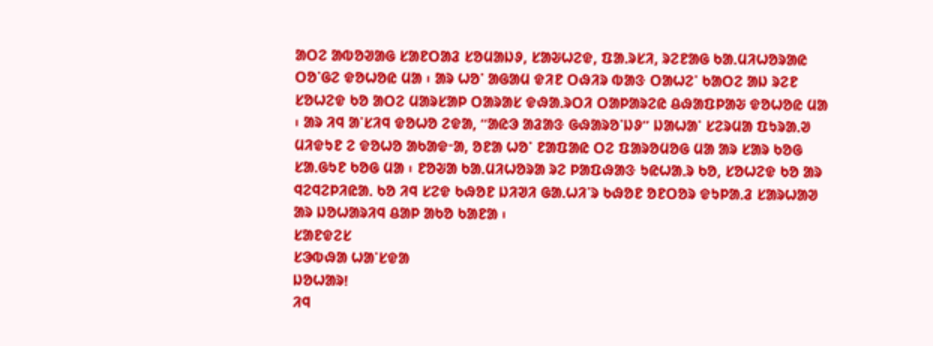ᱟᱛᱮ ᱟᱵᱚᱣᱟᱜ ᱥᱟᱱᱛᱟᱲ ᱥᱚᱢᱟᱡᱽ, ᱥᱟᱶᱦᱮᱫ, ᱯᱟᱹᱨᱥᱤ, ᱨᱮᱱᱟᱜ ᱠᱟᱹᱢᱤᱦᱚᱨᱟᱭ ᱛᱚᱸᱜᱮ ᱫᱚᱦᱚᱭ ᱢᱟ ᱾ ᱟᱨ ᱦᱚᱸ ᱟᱜᱟᱢ ᱫᱤᱱ ᱛᱷᱤᱨ ᱵᱟᱝ ᱛᱟᱦᱮᱸ ᱠᱟᱛᱮ ᱟᱡ ᱨᱮᱱ ᱥᱚᱦᱮᱫ ᱠᱚ ᱟᱛᱮ ᱢᱟᱨᱥᱟᱞ ᱛᱟᱨᱟᱥ ᱫᱷᱟᱹᱨᱛᱤ ᱛᱟᱞᱟᱨᱮᱭ ᱪᱷᱟᱯᱞᱟᱶ ᱫᱚᱦᱚᱭ ᱢᱟ ᱾ ᱟᱨ ᱤᱧ ᱟᱸᱥᱤᱧ ᱫᱚᱦᱚ ᱮᱫᱟ, “ᱟᱭᱳ ᱟᱲᱟᱝ ᱜᱷᱟᱨᱚᱸᱡᱽ” ᱡᱟᱦᱟᱸ ᱥᱮᱨᱢᱟ ᱯᱩᱨᱟᱹᱣ ᱢᱤᱫᱩᱱ ᱮ ᱫᱚᱦᱚ ᱟᱠᱟᱫᱼᱟ, ᱚᱱᱟ ᱦᱚᱸ ᱱᱟᱯᱟᱭ ᱛᱮ ᱯᱟᱨᱚᱢᱚᱜ ᱢᱟ ᱟᱨ ᱥᱟᱨ ᱠᱚᱜ ᱥᱟᱹᱜᱩᱱ ᱠᱚᱜ ᱢᱟ ᱾ ᱱᱚᱶᱟ ᱠᱟᱹᱢᱤᱦᱚᱨᱟ ᱨᱮ ᱞᱟᱯᱷᱟᱝ ᱩᱭᱦᱟᱹᱨ ᱠᱚ, ᱥᱚᱦᱮᱫ ᱠᱚ ᱟᱨ ᱧᱮᱧᱮᱞᱤᱭᱟᱹ ᱠᱚ ᱤᱧ ᱥᱮᱫ ᱠᱷᱚᱱ ᱡᱤᱣᱤ ᱜᱟᱹᱦᱤᱸᱨ ᱠᱷᱚᱱ ᱚᱱᱛᱚᱨ ᱫᱩᱞᱟᱹᱲ ᱥᱟᱨᱦᱟᱣ ᱟᱨ ᱡᱚᱦᱟᱨᱤᱧ ᱪᱟᱞ ᱟᱠᱚ ᱠᱟᱱᱟ ᱾
ᱥᱟᱱᱫᱮᱥ
ᱥᱳᱵᱷᱟ ᱦᱟᱸᱥᱫᱟ
ᱡᱚᱦᱟᱨ!
ᱤᱧ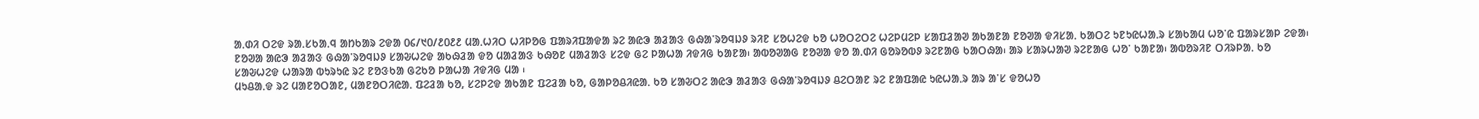ᱟᱹᱰᱤ ᱛᱮᱫ ᱨᱟᱹᱥᱠᱟᱹᱧ ᱟᱴᱠᱟᱨ ᱮᱫᱟ ᱐᱔/᱑᱐/᱒᱐᱒᱒ ᱢᱟᱹᱦᱤᱛ ᱦᱤᱞᱚᱜ ᱯᱟᱨᱤᱯᱟᱫᱟ ᱨᱮ ᱟᱭᱳ ᱟᱲᱟᱝ ᱜᱷᱟᱸᱨᱚᱧᱡᱽ ᱨᱤᱱ ᱥᱚᱦᱮᱫ ᱠᱚ ᱦᱚᱛᱮᱛᱮ ᱦᱮᱞᱢᱮᱞ ᱥᱟᱯᱲᱟᱣ ᱟᱠᱟᱱᱟ ᱱᱚᱣᱟ ᱫᱤᱥᱟᱹ ᱠᱟᱛᱮ ᱩᱱᱩᱭᱦᱟᱹᱨ ᱥᱟᱠᱟᱢ ᱦᱚᱸᱭ ᱯᱟᱨᱥᱟᱞ ᱮᱫᱟ᱾ ᱱᱚᱣᱟ ᱟᱭᱳ ᱟᱲᱟᱝ ᱜᱷᱟᱸᱨᱚᱧᱡᱽ ᱥᱟᱶᱦᱮᱫ ᱟᱠᱷᱲᱟ ᱫᱚ ᱢᱟᱲᱟᱝ ᱠᱷᱚᱱ ᱢᱟᱲᱟᱝ ᱥᱮᱫ ᱜᱮ ᱞᱟᱦᱟ ᱤᱫᱤᱜ ᱠᱟᱱᱟ᱾ ᱟᱵᱚᱣᱟᱜ ᱱᱚᱣᱟ ᱫᱚ ᱟᱹᱰᱤ ᱜᱚᱨᱚᱵᱽ ᱨᱮᱱᱟᱜ ᱠᱟᱛᱷᱟ᱾ ᱟᱨ ᱥᱟᱨᱦᱟᱣ ᱨᱮᱱᱟᱜ ᱦᱚᱸ ᱠᱟᱱᱟ᱾ ᱟᱵᱚᱨᱤᱱ ᱛᱤᱨᱞᱟᱹ ᱠᱚ ᱥᱟᱶᱦᱮᱫ ᱦᱟᱨᱟ ᱵᱩᱨᱩᱭ ᱨᱮ ᱱᱚᱝᱠᱟ ᱜᱮᱠᱚ ᱞᱟᱦᱟ ᱤᱫᱤᱜ ᱢᱟ ᱾
ᱢᱩᱪᱟᱹᱫ ᱨᱮ ᱢᱟᱱᱚᱛᱟᱱ, ᱢᱟᱱᱚᱛᱤᱭᱟᱹ ᱯᱮᱲᱟ ᱠᱚ, ᱥᱮᱞᱮᱫ ᱟᱠᱟᱱ ᱯᱮᱲᱟ ᱠᱚ, ᱜᱟᱞᱚᱪᱤᱭᱟᱹ ᱠᱚ ᱥᱟᱶᱛᱮ ᱟᱭᱳ ᱟᱲᱟᱝ ᱜᱷᱟᱸᱨᱚᱧᱡᱽ ᱪᱮᱛᱟᱱ ᱨᱮ ᱱᱟᱯᱟᱭ ᱩᱭᱦᱟᱹᱨ ᱟᱨ ᱟᱸᱥ ᱫᱚᱦᱚ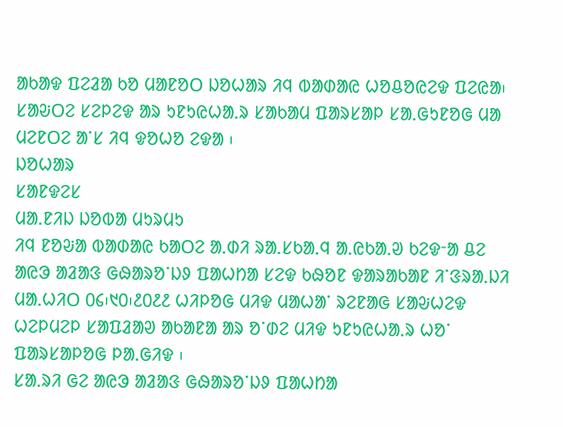ᱟᱠᱟᱫ ᱯᱮᱲᱟ ᱠᱚ ᱢᱟᱱᱚᱛ ᱡᱚᱦᱟᱨ ᱤᱧ ᱵᱟᱰᱟᱭ ᱦᱚᱪᱚᱭᱮᱫ ᱯᱮᱭᱟ᱾ ᱥᱟᱶᱛᱮ ᱥᱮᱞᱮᱫ ᱟᱨ ᱩᱱᱩᱭᱦᱟᱹᱨ ᱥᱟᱠᱟᱢ ᱯᱟᱨᱥᱟᱞ ᱥᱟᱹᱜᱩᱱᱚᱜ ᱢᱟ ᱢᱮᱱᱛᱮ ᱟᱸᱥ ᱤᱧ ᱫᱚᱦᱚ ᱮᱫᱟ ᱾
ᱡᱚᱦᱟᱨ
ᱥᱟᱱᱫᱮᱥ
ᱢᱟᱹᱱᱤᱡ ᱡᱚᱵᱟ ᱢᱩᱨᱢᱩ
ᱤᱧ ᱱᱚᱶᱟ ᱵᱟᱰᱟᱭ ᱠᱟᱛᱮ ᱟᱹᱰᱤ ᱨᱟᱹᱥᱠᱟᱹᱧ ᱟᱹᱭᱠᱟᱹᱣ ᱠᱮᱫᱼᱟ ᱪᱮ ᱟᱭᱳ ᱟᱲᱟᱝ ᱜᱷᱟᱨᱚᱸᱡᱽ ᱯᱟᱦᱴᱟ ᱥᱮᱫ ᱠᱷᱚᱱ ᱫᱟᱨᱟᱠᱟᱱ ᱤᱸᱝᱨᱟᱹᱡᱤ ᱢᱟᱹᱦᱤᱛ ᱐᱔᱾᱑᱐᱾᱒᱐᱒᱒ ᱦᱤᱞᱚᱜ ᱢᱤᱫ ᱢᱟᱦᱟᱸ ᱨᱮᱱᱟᱜ ᱥᱟᱶᱦᱮᱫ ᱦᱮᱞᱢᱮᱞ ᱥᱟᱯᱲᱟᱣ ᱟᱠᱟᱱᱟ ᱟᱨ ᱚᱸᱰᱮ ᱢᱤᱫ ᱩᱱᱩᱭᱦᱟᱹᱨ ᱦᱚᱸ ᱯᱟᱨᱥᱟᱞᱚᱜ ᱞᱟᱹᱜᱤᱫ ᱾
ᱥᱟᱹᱨᱤ ᱜᱮ ᱟᱭᱳ ᱟᱲᱟᱝ ᱜᱷᱟᱨᱚᱸᱡᱽ ᱯᱟᱦᱴᱟ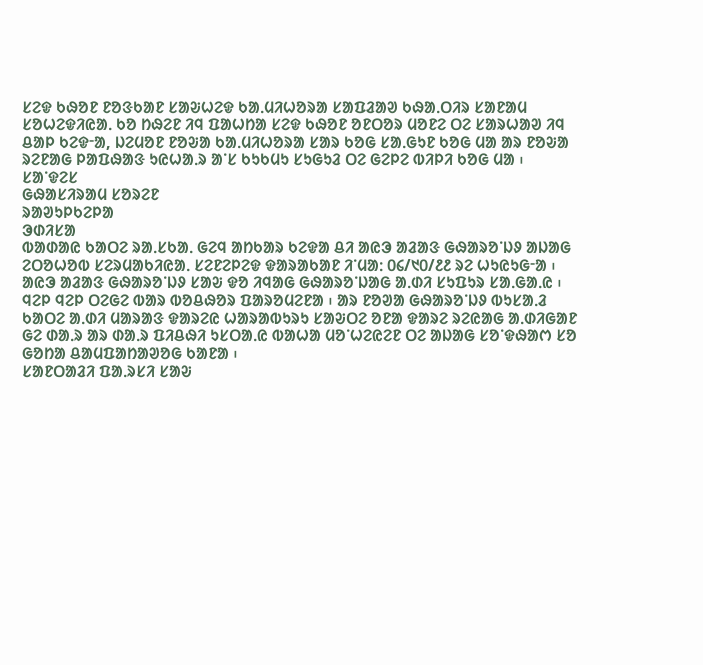ᱥᱮᱫ ᱠᱷᱚᱱ ᱱᱚᱝᱠᱟᱱ ᱥᱟᱶᱦᱮᱫ ᱠᱟᱹᱢᱤᱦᱚᱨᱟ ᱥᱟᱯᱲᱟᱣ ᱠᱷᱟᱹᱛᱤᱨ ᱥᱟᱱᱟᱢ ᱥᱚᱦᱮᱫᱤᱭᱟᱹ ᱠᱚ ᱴᱷᱮᱱ ᱤᱧ ᱯᱟᱦᱴᱟ ᱥᱮᱫ ᱠᱷᱚᱱ ᱚᱱᱛᱚᱨ ᱢᱚᱱᱮ ᱛᱮ ᱥᱟᱨᱦᱟᱣ ᱤᱧ ᱪᱟᱞ ᱠᱮᱫᱼᱟ, ᱡᱮᱢᱚᱱ ᱱᱚᱶᱟ ᱠᱟᱹᱢᱤᱦᱚᱨᱟ ᱥᱟᱨ ᱠᱚᱜ ᱥᱟᱹᱜᱩᱱ ᱠᱚᱜ ᱢᱟ ᱟᱨ ᱱᱚᱶᱟ ᱨᱮᱱᱟᱜ ᱞᱟᱯᱷᱟᱝ ᱩᱭᱦᱟᱹᱨ ᱟᱸᱥ ᱠᱩᱠᱢᱩ ᱥᱩᱜᱩᱲ ᱛᱮ ᱜᱮᱞᱮ ᱵᱤᱞᱤ ᱠᱚᱜ ᱢᱟ ᱾
ᱥᱟᱸᱫᱮᱥ
ᱜᱷᱟᱥᱤᱨᱟᱢ ᱥᱚᱨᱮᱱ
ᱨᱟᱣᱩᱞᱠᱮᱞᱟ
ᱳᱰᱤᱥᱟ
ᱵᱟᱰᱟᱭ ᱠᱟᱛᱮ ᱨᱟᱹᱥᱠᱟᱹ ᱜᱮᱧ ᱟᱴᱠᱟᱨ ᱠᱮᱫᱟ ᱪᱤ ᱟᱭᱳ ᱟᱲᱟᱝ ᱜᱷᱟᱨᱚᱸᱡᱽ ᱟᱡᱟᱜ ᱮᱛᱚᱦᱚᱵ ᱥᱮᱨᱢᱟᱠᱤᱭᱟᱹ ᱥᱮᱱᱮᱞᱮᱫ ᱫᱟᱨᱟᱠᱟᱱ ᱤᱸᱢᱟᱺ ᱐᱔/᱑᱐/᱒᱒ ᱨᱮ ᱦᱩᱭᱩᱜᱼᱟ ᱾
ᱟᱭᱳ ᱟᱲᱟᱝ ᱜᱷᱟᱨᱚᱸᱡᱽ ᱥᱟᱶ ᱫᱚ ᱤᱧᱟᱜ ᱜᱷᱟᱨᱚᱸᱡᱟᱜ ᱟᱹᱰᱤ ᱥᱩᱯᱩᱨ ᱥᱟᱹᱜᱟᱹᱭ ᱾ ᱧᱮᱞ ᱧᱮᱞ ᱛᱮᱜᱮ ᱵᱟᱨ ᱵᱚᱪᱷᱚᱨ ᱯᱟᱨᱚᱢᱮᱱᱟ ᱾ ᱟᱨ ᱱᱚᱣᱟ ᱜᱷᱟᱨᱚᱸᱡᱽ ᱵᱩᱥᱟᱹᱲ ᱠᱟᱛᱮ ᱟᱹᱰᱤ ᱢᱟᱨᱟᱝ ᱫᱟᱨᱮᱭ ᱦᱟᱨᱟᱵᱩᱨᱩ ᱥᱟᱶᱛᱮ ᱚᱱᱟ ᱫᱟᱨᱮ ᱨᱮᱭᱟᱜ ᱟᱹᱰᱤᱜᱟᱱ ᱜᱮ ᱰᱟᱹᱨ ᱟᱨ ᱰᱟᱹᱨ ᱯᱤᱪᱷᱤ ᱩᱥᱛᱟᱹᱭ ᱵᱟᱦᱟ ᱢᱚᱸᱦᱮᱭᱮᱱ ᱛᱮ ᱟᱡᱟᱜ ᱥᱚᱸᱫᱷᱟᱬ ᱥᱚ ᱜᱚᱴᱟ ᱪᱟᱢᱯᱟᱴᱟᱣᱚᱜ ᱠᱟᱱᱟ ᱾
ᱥᱟᱱᱛᱟᱲᱤ ᱯᱟᱹᱨᱥᱤ ᱥᱟᱶ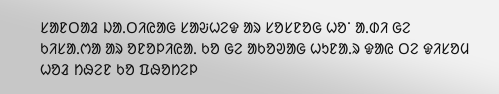ᱥᱟᱱᱛᱟᱲ ᱡᱟᱹᱛᱤᱭᱟᱜ ᱥᱟᱶᱦᱮᱫ ᱟᱨ ᱥᱚᱥᱱᱚᱜ ᱦᱚᱸ ᱟᱹᱰᱤ ᱜᱮ ᱠᱤᱥᱟᱹᱬᱟ ᱟᱨ ᱚᱱᱚᱞᱤᱭᱟᱹ ᱠᱚ ᱜᱮ ᱟᱠᱚᱣᱟᱜ ᱦᱩᱱᱟᱹᱨ ᱫᱟᱭ ᱛᱮ ᱫᱤᱥᱚᱢ ᱦᱚᱲ ᱴᱷᱮᱱ ᱠᱚ ᱯᱷᱚᱴᱮᱞ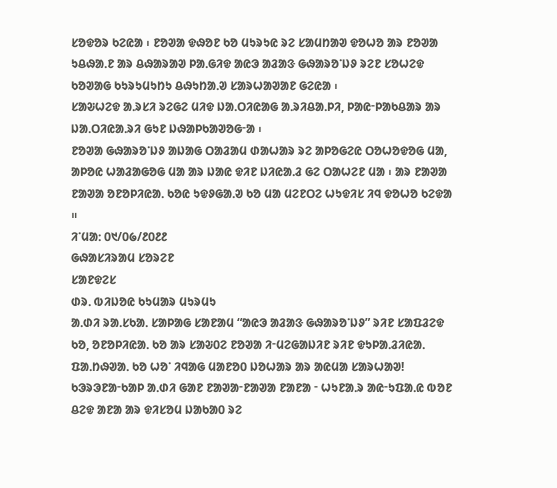ᱥᱚᱫᱚᱨ ᱠᱮᱭᱟ ᱾ ᱱᱚᱣᱟ ᱫᱷᱚᱱ ᱠᱚ ᱢᱩᱨᱩᱭ ᱨᱮ ᱥᱟᱢᱴᱟᱣ ᱫᱚᱦᱚ ᱟᱨ ᱱᱚᱣᱟ ᱩᱪᱷᱟᱹᱱ ᱟᱨ ᱪᱷᱟᱨᱟᱣ ᱞᱟᱹᱜᱤᱫ ᱟᱭᱳ ᱟᱲᱟᱝ ᱜᱷᱟᱨᱚᱸᱡᱽ ᱨᱮᱱ ᱥᱚᱦᱮᱫ ᱠᱚᱣᱟᱜ ᱠᱩᱨᱩᱢᱩᱴᱩ ᱪᱷᱩᱴᱟᱹᱣ ᱥᱟᱨᱦᱟᱣᱟᱱ ᱜᱮᱭᱟ ᱾
ᱥᱟᱶᱦᱮᱫ ᱟᱹᱨᱥᱤ ᱨᱮᱜᱮ ᱢᱤᱫ ᱡᱟᱹᱛᱤᱭᱟᱜ ᱟᱹᱨᱤᱪᱟᱹᱞᱤ, ᱞᱟᱭᱼᱞᱟᱠᱪᱟᱨ ᱟᱨ ᱡᱟᱹᱛᱤᱭᱟᱹᱨᱤ ᱜᱩᱱ ᱡᱷᱟᱞᱠᱟᱣᱚᱜᱼᱟ ᱾
ᱱᱚᱣᱟ ᱜᱷᱟᱨᱚᱸᱡᱽ ᱟᱡᱟᱜ ᱛᱟᱲᱟᱢ ᱰᱟᱦᱟᱨ ᱨᱮ ᱟᱞᱚᱜᱮᱭ ᱛᱚᱦᱚᱫᱚᱜ ᱢᱟ, ᱟᱞᱚᱭ ᱦᱟᱲᱟᱜᱚᱜ ᱢᱟ ᱟᱨ ᱡᱟᱭ ᱫᱤᱱ ᱡᱤᱭᱟᱹᱲ ᱜᱮ ᱛᱟᱦᱮᱱ ᱢᱟ ᱾ ᱟᱨ ᱱᱟᱣᱟ ᱱᱟᱣᱟ ᱚᱱᱚᱞᱤᱭᱟᱹ ᱠᱚᱭ ᱩᱫᱽᱜᱟᱹᱣ ᱠᱚ ᱢᱟ ᱢᱮᱱᱛᱮ ᱦᱩᱫᱤᱥ ᱤᱧ ᱫᱚᱦᱚ ᱠᱮᱫᱟ ᱿
ᱤᱸᱢᱟᱺ ᱐᱑/᱐᱙/᱒᱐᱒᱒
ᱜᱷᱟᱥᱤᱨᱟᱢ ᱥᱚᱨᱮᱱ
ᱥᱟᱱᱫᱮᱥ
ᱰᱨᱹ ᱵᱤᱡᱚᱭ ᱠᱩᱢᱟᱨ ᱢᱩᱨᱢᱩ
ᱟᱹᱰᱤ ᱨᱟᱹᱥᱠᱟᱹ ᱥᱟᱞᱟᱜ ᱥᱟᱱᱟᱢ “ᱟᱭᱳ ᱟᱲᱟᱝ ᱜᱷᱟᱨᱚᱸᱡᱽ” ᱨᱤᱱ ᱥᱟᱯᱲᱮᱫ ᱠᱚ, ᱚᱱᱚᱞᱤᱭᱟᱹ ᱠᱚ ᱟᱨ ᱥᱟᱶ᱐ᱮ ᱱᱚᱣᱟ ᱤᱼᱢᱮᱜᱟᱡᱤᱱ ᱨᱤᱱ ᱫᱩᱞᱟᱹᱲᱤᱭᱟᱹ ᱯᱟᱹᱴᱷᱣᱟᱹ ᱠᱚ ᱦᱚᱸ ᱤᱧᱟᱜ ᱢᱟᱱᱚ᱐ ᱡᱚᱦᱟᱨ ᱟᱨ ᱟᱭᱢᱟ ᱥᱟᱨᱦᱟᱣ! ᱠᱳᱨᱳᱱᱟᱼᱠᱟᱞ ᱟᱹᱰᱤ ᱜᱟᱱ ᱱᱟᱣᱟᱼᱱᱟᱣᱟ ᱱᱟᱱᱟ ᱼ ᱦᱩᱱᱟᱹᱨ ᱟᱭᱼᱩᱯᱟᱹᱭ ᱵᱚᱱ ᱪᱮᱫ ᱟᱱᱟ ᱟᱨ ᱫᱤᱥᱚᱢ ᱡᱟᱠᱟ᱐ ᱨᱮ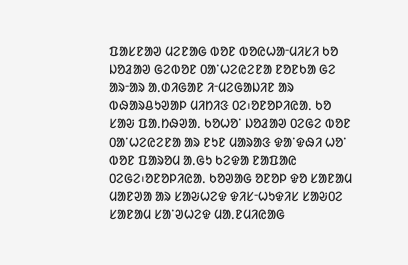ᱯᱟᱥᱱᱟᱣ ᱢᱮᱱᱟᱜ ᱵᱚᱱ ᱵᱚᱭᱦᱟᱼᱢᱤᱥᱤ ᱠᱚ ᱡᱚᱲᱟᱣ ᱜᱮᱵᱚᱱ ᱐ᱟᱸᱦᱮᱭᱮᱱᱟ ᱱᱚᱱᱠᱟ ᱜᱮ ᱟᱨᱼᱟᱨ ᱟᱹᱰᱤᱜᱟᱱ ᱤᱼᱢᱮᱜᱟᱡᱤᱱ ᱟᱨ ᱵᱷᱟᱨᱪᱩᱣᱟᱞ ᱢᱤᱴᱤᱝ ᱐ᱮ᱾ᱚᱱᱚᱞᱤᱭᱟᱹ ᱠᱚ ᱥᱟᱶ ᱯᱟᱹᱴᱷᱣᱟᱹ ᱠᱚᱦᱚᱸ ᱡᱚᱲᱟᱣ ᱐ᱮᱜᱮ ᱵᱚᱱ ᱐ᱟᱸᱦᱮᱭᱮᱱᱟ ᱟᱨ ᱱᱩᱱ ᱢᱟᱨᱟᱝ ᱫᱟᱸᱫᱷᱤ ᱦᱚᱸ ᱵᱚᱱ ᱯᱟᱨᱚᱢ ᱟᱹᱜᱩ ᱠᱮᱫᱟ ᱱᱟᱯᱟᱭ ᱐ᱮᱜᱮ᱾ᱚᱱᱚᱞᱤᱭᱟᱹ ᱠᱚᱣᱟᱜ ᱚᱱᱚᱞ ᱫᱚ ᱥᱟᱱᱟᱢ ᱢᱟᱱᱣᱟ ᱟᱨ ᱥᱟᱶᱦᱮᱫ ᱫᱤᱥᱼᱦᱩᱫᱤᱥ ᱥᱟᱶ᱐ᱮ ᱥᱟᱱᱟᱢ ᱥᱟᱸᱣᱦᱮᱫ ᱢᱟᱹᱱᱢᱤᱭᱟᱜ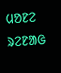ᱢᱚᱱᱮ ᱨᱮᱱᱟᱜ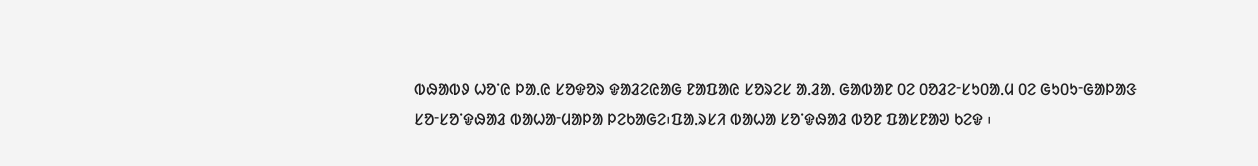ᱵᱷᱟᱵᱽ ᱦᱚᱸᱭ ᱞᱟᱹᱭ ᱥᱚᱫᱚᱨ ᱫᱟᱲᱮᱭᱟᱜ ᱱᱟᱯᱟᱭ ᱥᱚᱨᱮᱥ ᱟᱹᱲᱟᱹ ᱜᱟᱵᱟᱱ ᱐ᱮ ᱐ᱚᱲᱮᱼᱥᱩ᱐ᱟᱹᱢ ᱐ᱮ ᱜᱩ᱐ᱩᱼᱜᱟᱞᱟᱝ ᱥᱚᱼᱥᱚᱸᱫᱷᱟᱲ ᱵᱟᱦᱟᱼᱢᱟᱞᱟ ᱞᱮᱠᱟᱜᱮ᱾ᱯᱟᱹᱨᱥᱤ ᱵᱟᱦᱟ ᱥᱚᱸᱫᱷᱟᱲ ᱵᱚᱱ ᱯᱟᱥᱱᱟᱣ ᱠᱮᱫ ᱾